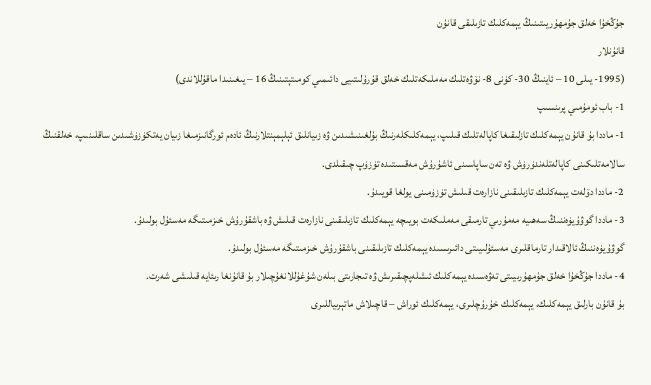جۇڭخۇا خەلق جۇمھۇريىتىنىڭ يېمەكلىك تازىلىقى قانۇن
قانۇنلار
(1995- يىلى 10 – ئاينىڭ 30- كۈنى 8- نۆۋەتلىك مەملىكەتلىك خەلق قۇرۇلىتىيى دائىمىي كومىتېتىنىڭ 16 – يىغىنىدا ماقۇللاندى)
1- باب ئومۇمىي پرىنسىپ
1- ماددا بۇ قانۇن يېمەكلىك تازلىقىغا كاپالەتلىك قىلىپ، يېمەكلىكلەرنىڭ بۇلغىنىشىدىن ۋە زىيانلىق ئېلېمېنتلارنىڭ ئادەم ئورگانىزمىغا زىيان يەتكۈزۈشىدىن ساقلىنىپ، خەلقنىڭ سالامەتلىكىنى كاپالەتلەندۈرۈش ۋە تەن ساپاسىنى ئاشۇرۇش مەقسىتىدە تۈزۈپ چىقىلدى.
2- ماددا دۆلەت يېمەكلىك تازىلىقىنى نازارەت قىلىش تۈزۈمىنى يولغا قويىدۇ.
3- ماددا گوۋۇيۈەننىڭ سەھىيە مەمۇرىي تارمىقى مەملىكەت بويىچە يېمەكلىك تازىلىقىنى نازارەت قىلىش ۋە باشقۇرۇش خىزمىتىگە مەسئۇل بولىدۇ.
گوۋۇيۈەننىڭ ئالاقىدار تارماقلىرى مەسئۇلىيىتى دائىرىسىدە يېمەكلىك تازىلىقىنى باشقۇرۇش خىزمىتىگە مەسئۇل بولىدۇ.
4- ماددا جۇڭخۇا خەلق جۇمھۇرىيىتى تەۋەسىدە يېمەكلىك ئىشلەپچىقىرىش ۋە تىجارىتى بىلەن شۇغۇللانغۇچىلار بۇ قانۇنغا رىئايە قىلىشى شەرت.
بۇ قانۇن بارلىق يېمەكلىك، يېمەكلىك خۇرۇچلىرى، يېمەكلىك ئوراش – قاچىلاش ماتېرىياللىرى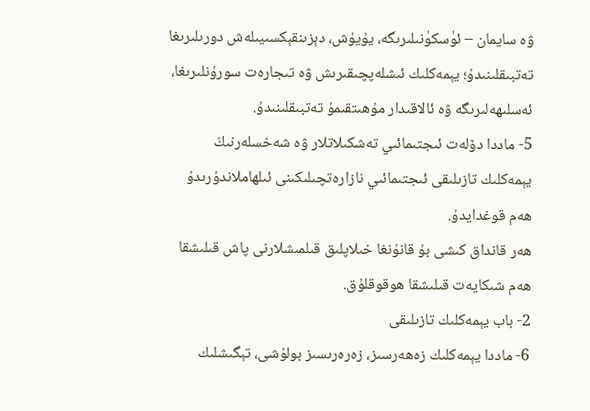ۋە سايمان – ئۈسكۈنىلىرىگە، يۇيۇش، دېزىنقېكسىيىلەش دورىلىرىغا تەتبىقلىنىدۇ؛ يېمەكلىك ئىشلەپچىقىرىش ۋە تىجارەت سورۇنلىرىغا، ئەسلىھەلىرىگە ۋە ئالاقىدار مۇھىتقىمۇ تەتبىقلىنىدۇ.
5- ماددا دۆلەت ئىجتىمائىي تەشكىلاتلار ۋە شەخسلەرنىڭ يېمەكلىك تازىلىقى ئىجتىمائىي نازارەتچىلىكىنى ئىلھاملاندۇرىدۇ ھەم قوغدايدۇ.
ھەر قانداق كىشى بۇ قانۇنغا خىلاپلىق قىلمىشلارنى پاش قىلىشقا ھەم شىكايەت قىلىشقا ھوقوقلۇق.
2- باب يېمەكلىك تازىلىقى
6- ماددا يېمەكلىك زەھەرسىز، زەرەرىسىز بولۇشى، تېگىشلىك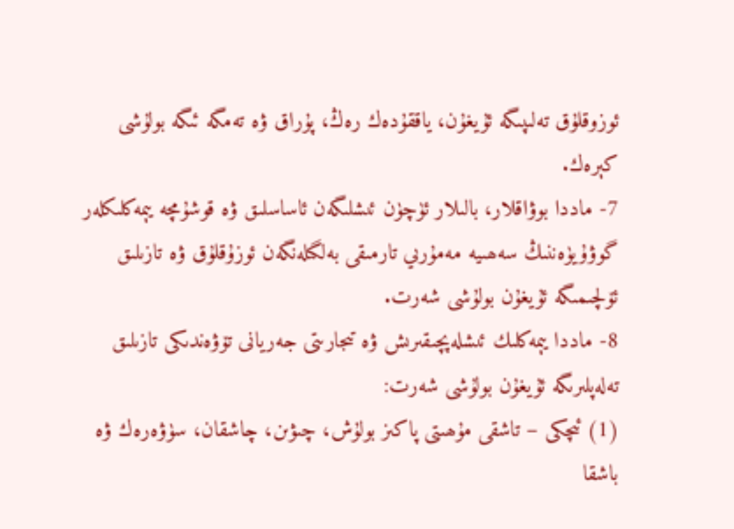ئوزوقلۇق تەلىپىگە ئۇيغۇن، ياققۇدەك رەڭ، پۇراق ۋە تەمگە ئىگە بولۇشى كېرەك.
7- ماددا بوۋاقلار، بالىلار ئۈچۈن ئىشلىگەن ئاساسلىق ۋە قوشۇمچە يېمەكلىكلەر گوۋۇيۈەننىڭ سەھىيە مەمۇرىي تارمىقى بەلگىلەنگەن ئوزۇقلۇق ۋە تازىلىق ئۆلچىمىگە ئۇيغۇن بولۇشى شەرت.
8- ماددا يېمەكلىك ئىشلەپچىقىرىش ۋە تىجارىتى جەريانى تۆۋەندىكى تازىلىق تەلەپلىرىگە ئۇيغۇن بولۇشى شەرت:
(1) ئىچكى – تاشقى مۇھىتى پاكىز بولۇش، چىۋىن، چاشقان، سۈۋەرەك ۋە باشقا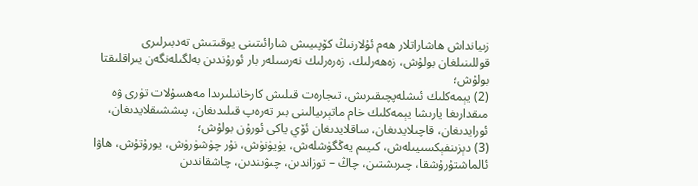زىيانداش ھاشاراتلار ھەم ئۇلارنىڭ كۆپىيىش شارائىتىنى يوقىتىش تەدبىرلىرى قوللىنىلغان بولۇش، زەھەرلىك، زەرەرلىك نەرسىلەر بار ئورۇندىن بەلگىلەنگەن يىراقلىقتا بولۇش؛
(2) يېمەكلىك ئىشلەپچىقىرىش، تىجارەت قىلىش كارخانىلىرىدا مەھسۇلات تۈرى ۋە مىقدارىغا يارىشا يېمەكلىك خام ماتېرىيالىنى بىر تەرەپ قىلىدىغان، پىششىقلايدىغان، ئورايدىغان، قاچىلايدىغان، ساقلايدىغان ئۆي ياكى ئورۇن بولۇش؛
(3) دېزىنفېكسىيىلەش، كىيىم يەڭگۈشلەش، يۈيۈنۈش، نۇر چۈشۈرۈش، يورۇتۇش، ھاۋا ئالماشتۇرۇشقا، چىرىشتىن، چاڭ – توزاندىن، چىۋىندىن، چاشقاندىن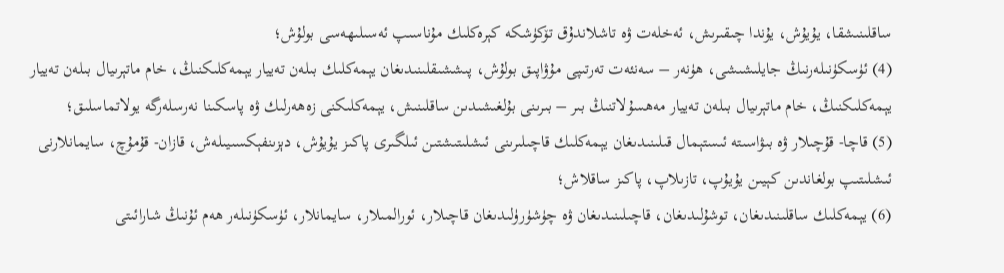ساقلىنىشقا، يۇيۇش، يۇندا چىقىرىش، ئەخلەت ۋە تاشلاندۇق تۆكۈشكە كېرەكلىك مۇناسىپ ئەسىلىھەسى بولۇش؛
(4) ئۈسكۈنىلەرنىڭ جايلىشىشى، ھۈنەر – سەنئەت تەرتىپى مۇۋاپىق بولۇش، پىششىقلىنىدىغان يېمەكلىك بىلەن تەييار يېمەكلىكنىڭ، خام ماتېرىيال بىلەن تەييار يېمەكلىكنىڭ، خام ماتېرىيال بىلەن تەييار مەھسۇلاتنىڭ بىر – بىرىنى بۇلغىشىدىن ساقلىنىش، يېمەكلىكنى زەھەرلىك ۋە پاسكىنا نەرسلەرگە يولاتماسلىق؛
(5) قاچا- قۇچىلار ۋە بىۋاسىتە ئىستېمال قىلىنىدىغان يېمەكلىك قاچىلىرىنى ئىشلىتىشتىن ئىلگىرى پاكىز يۇيۇش، دېزىنفېكسىيىلەش، قازان- قۇمۇچ، سايمانلارنى ئىشلىتىپ بولغاندىن كېيىن يۇيۇپ، تازىلاپ، پاكىز ساقلاش؛
(6) يېمەكلىك ساقلىنىدىغان، توشۇلىدىغان، قاچىلىنىدىغان ۋە چۈشۈرۈلىدىغان قاچىلار، ئورالمىلار، سايمانلار، ئۈسكۈنىلەر ھەم ئۇنىڭ شارائىتى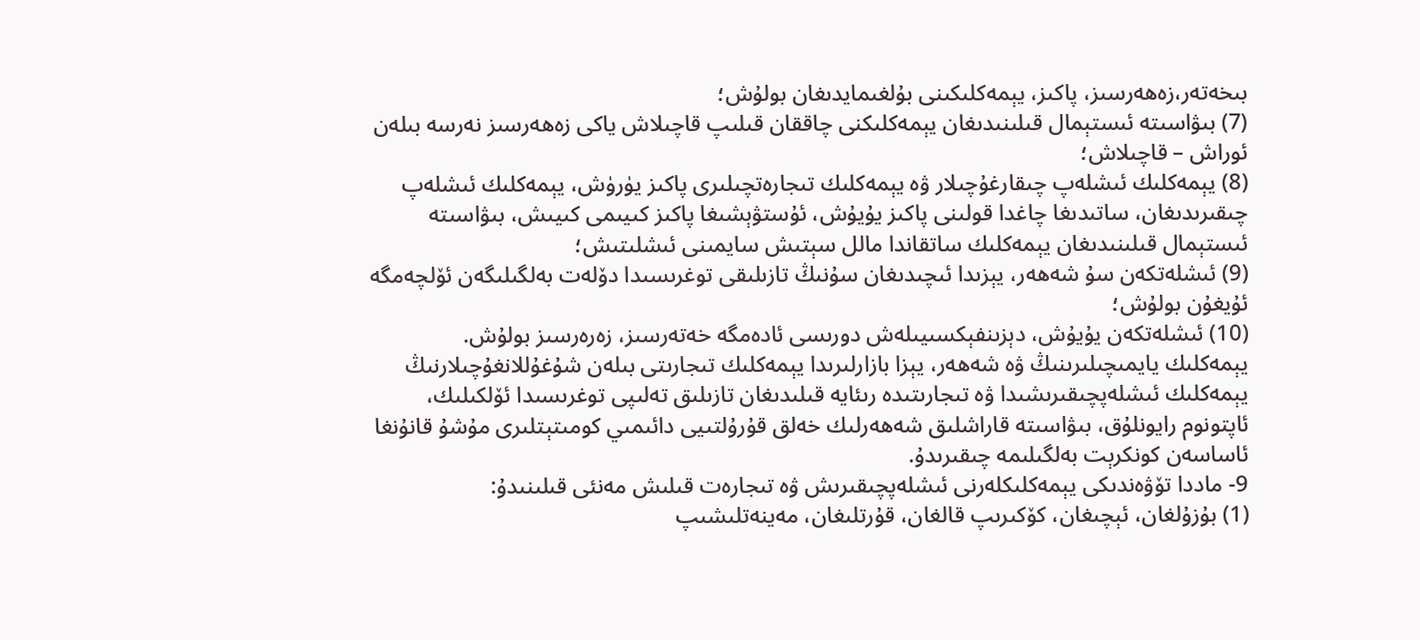بىخەتەر،زەھەرسىز، پاكىز، يېمەكلىكىنى بۇلغىمايدىغان بولۇش؛
(7) بىۋاسىتە ئىستېمال قىلىنىدىغان يېمەكلىكنى چاققان قىلىپ قاچىلاش ياكى زەھەرسىز نەرسە بىلەن ئوراش – قاچىلاش؛
(8) يېمەكلىك ئىشلەپ چىقارغۇچىلار ۋە يېمەكلىك تىجارەتچىلىرى پاكىز يۈرۈش، يېمەكلىك ئىشلەپ چىقىرىدىغان، ساتىدىغا چاغدا قولىنى پاكىز يۇيۇش، ئۇستۋېشىغا پاكىز كىيىمى كىيىش، بىۋاسىتە ئىستېمال قىلىنىدىغان يېمەكلىك ساتقاندا مالل سېتىش سايمىنى ئىشلىتىش؛
(9) ئىشلەتكەن سۇ شەھەر، يېزىدا ئىچىدىغان سۇنىڭ تازىلىقى توغرىسىدا دۆلەت بەلگىلىگەن ئۆلچەمگە ئۇيغۇن بولۇش؛
(10) ئىشلەتكەن يۇيۇش، دېزىنفېكسىيىلەش دورىسى ئادەمگە خەتەرسىز، زەرەرسىز بولۇش.
يېمەكلىك يايمىچىلىرىنىڭ ۋە شەھەر، يېزا بازارلىرىدا يېمەكلىك تىجارىتى بىلەن شۇغۇللانغۇچىلارنىڭ يېمەكلىك ئىشلەپچىقىرىشىدا ۋە تىجارىتىدە رىئايە قىلىدىغان تازىلىق تەلىپى توغرىسىدا ئۆلكىلىك، ئاپتونوم رايونلۇق، بىۋاسىتە قاراشلىق شەھەرلىك خەلق قۇرۇلتىيى دائىمىي كومىتېتلىرى مۇشۇ قانۇنغا ئاساسەن كونكرېت بەلگىلىمە چىقىرىدۇ.
9- ماددا تۆۋەندىكى يېمەكلىكلەرنى ئىشلەپچىقىرىش ۋە تىجارەت قىلىش مەنئى قىلىنىدۇ:
(1) بۇزۇلغان، ئېچىغان، كۆكىرىپ قالغان، قۇرتلىغان، مەينەتلىشىپ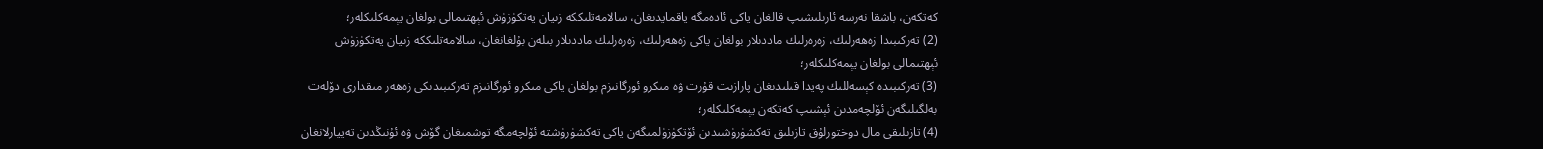كەتكەن، باشقا نەرسە ئارىلىشىپ قالغان ياكى ئادەمگە ياقمايدىغان، سالامەتلىككە زىيان يەتكۈزۈش ئېھتىمالى بولغان يېمەكلىكلەر؛
(2) تەركىبىدا زەھەرلىك، زەرەرلىك ماددىلار بولغان ياكى زەھەرلىك، زەرەرلىك ماددىلار بىلەن بۇلغانغان، سالامەتلىككە زىيان يەتكۈزۈش ئېھتىمالى بولغان يېمەكلىكلەر؛
(3) تەركىبىدە كېسەللىك پەيدا قىلىدىغان پارازىت قۇرت ۋە مىكرو ئورگانىزم بولغان ياكى مىكرو ئورگانىزم تەركىبىدىكى زەھەر مىقدارى دۆلەت بەلگىلىگەن ئۆلچەمدىن ئېشىپ كەتكەن يېمەكلىكلەر؛
(4) تازىلىقى مال دوختورلۇق تازىلىق تەكشۈرۈشىدىن ئۆتكۈزۈلمىگەن ياكى تەكشۈرۈشتە ئۆلچەمگە توشمىغان گۆش ۋە ئۇنىڭدىن تەييارلانغان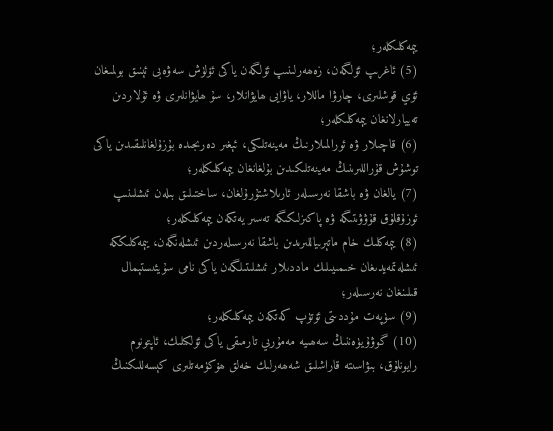يېمەكلىكلەر؛
(5) ئاغرىپ ئۆلگەن، زەھەرلىنىپ ئۆلگەن ياكى ئۆلۈش سەۋەبى ئېنىق بولمىغان ئۆي قوشلىرى، چارۋا ماللار، ياۋايى ھايۋانلار، سۇ ھايۋانلىرى ۋە ئۇلاردىن تەييارلانغان يېمەكلىكلەر؛
(6) قاچىلار ۋە ئورالمىلارنىڭ مەينەتلىكى، ئېغىر دەرىجىدە بۇزۇلغانلىقىدىن ياكى توشۇش قۇراللىرىنىڭ مەينەتلىكىدىن بۇلغانغان يېمەكلىكلەر؛
(7) يالغان ۋە باشقا نەرسىلەر ئارىلاشتۇرۇلغان، ساختىلىق بىلەن ئىشلىنىپ ئوزۇقلۇق قۇۋۋىتىگە ۋە پاكىزلىكىگە تەسىر يەتكەن يېمەكلىكلەر؛
(8) يېمەكلىك خام ماتېرىياللىرىدىن باشقا نەرسىلەردىن ئىشلەنگەن، يېمەكلىككە ئىشلەتمەيدىغان خىمىيىلىك ماددىلار ئىشلىتىلگەن ياكى نامى سۇيئىستېمال قىلىنغان نەرسىلەر؛
(9) سۈپەت مۇددىتى ئۆتۈپ كەتكەن يېمەكلىكلەر؛
(10) گوۋۇيۈەننىڭ سەھىيە مەمۇرىي تارمىقى ياكى ئۆلكىلىك، ئاپتونوم رايونلۇق، بىۋاسىتە قاراشلىق شەھەرلىك خەلق ھۆكۈمەتلىرى كېسەللىكنىڭ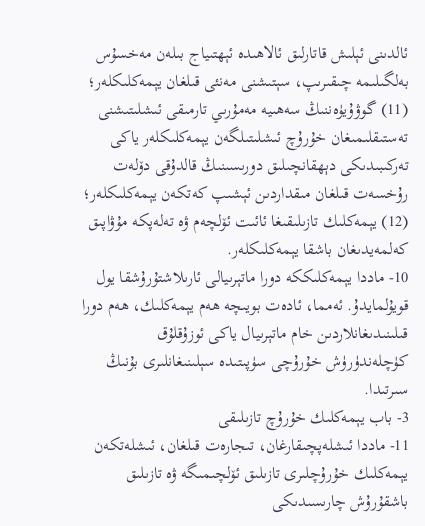ئالدىنى ئېلىش قاتارلىق ئالاھىدە ئېھتىياج بىلەن مەخسۇس بەلگىلىمە چىقىرىپ، سېتىشنى مەنئى قىلغان يېمەكلىكلەر؛
(11) گوۋۇيۈەننىڭ سەھىيە مەمۇرىي تارمىقى ئىشلىتىشنى تەستىقلىمىغان خۇرۇچ ئىشلىتىلگەن يېمەكلىكلەر ياكى تەركىبىدىكى دېھقانچىلىق دورىسىنىڭ قالدۇقى دۆلەت رۇخسەت قىلغان مىقداردىن ئېشىپ كەتكەن يېمەكلىكلەر؛
(12) يېمەكلىك تازىلىقىغا ئائىت ئۆلچەم ۋە تەلەپكە مۇۋاپىق كەلمەيدىغان باشقا يېمەكلىكلەر.
10- ماددا يېمەكلىككە دورا ماتېرىيالى ئارىلاشتۇرۇشقا يول قويۇلمايدۇ. ئەمما، ئادەت بويىچە ھەم يېمەكلىك، ھەم دورا قىلىنىدىغانلاردىن خام ماتېرىيال ياكى ئوزۇقلۇق كۈچلەندۈرۈش خۇرۇچى سۈپىتىدە سېلىنىغانلىرى بۇنىڭ سىرتىدا.
3- باب يېمەكلىك خۇرۇچ تازىلىقى
11- ماددا ئىشلەپچىقارغان، تىجارەت قىلغان، ئىشلەتكەن يېمەكلىك خۇرۇچلىرى تازىلىق ئۆلچىمىگە ۋە تازىلىق باشقۇرۇش چارىسىدىكى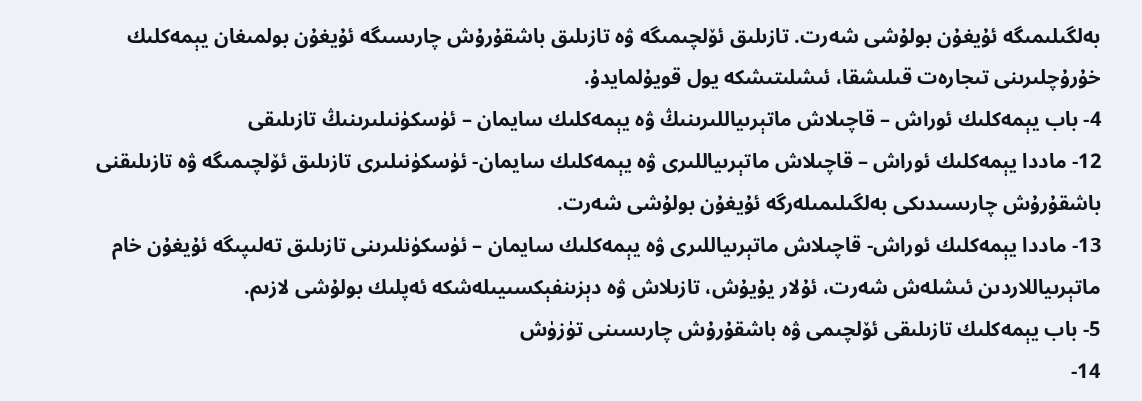بەلگىلىمىگە ئۇيغۇن بولۇشى شەرت. تازىلىق ئۆلچىمىگە ۋە تازىلىق باشقۇرۇش چارىسىگە ئۇيغۇن بولمىغان يېمەكلىك خۇرۇچلىرىنى تىجارەت قىلىشقا، ئىشلىتىشكە يول قويۇلمايدۇ.
4- باب يېمەكلىك ئوراش – قاچىلاش ماتېرىياللىرىنىڭ ۋە يېمەكلىك سايمان – ئۈسكۈنىلىرىنىڭ تازىلىقى
12- ماددا يېمەكلىك ئوراش – قاچىلاش ماتېرىياللىرى ۋە يېمەكلىك سايمان- ئۈسكۈنىلىرى تازىلىق ئۆلچىمىگە ۋە تازىلىقنى باشقۇرۇش چارىسىدىكى بەلگىلىمىلەرگە ئۇيغۇن بولۇشى شەرت.
13- ماددا يېمەكلىك ئوراش- قاچىلاش ماتېرىياللىرى ۋە يېمەكلىك سايمان – ئۈسكۈنلىرىنى تازىلىق تەلىپىگە ئۇيغۇن خام ماتېرىياللاردىن ئىشلەش شەرت، ئۇلار يۇيۇش، تازىلاش ۋە دېزىنفېكسىيىلەشكە ئەپلىك بولۇشى لازىم.
5- باب يېمەكلىك تازىلىقى ئۆلچىمى ۋە باشقۇرۇش چارىسىنى تۈزۈش
14-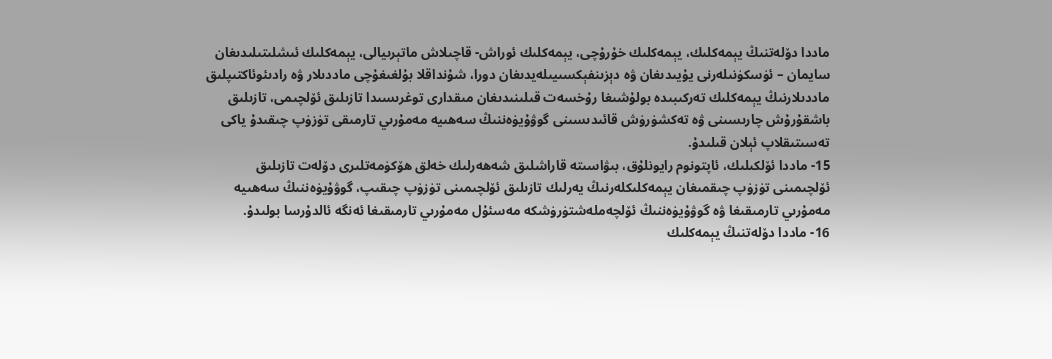ماددا دۆلەتنىڭ يېمەكلىك، يېمەكلىك خۇرۇچى، يېمەكلىك ئوراش- قاچىلاش ماتېرىيالى، يېمەكلىك ئىشلىتىلىدىغان سايمان – ئۈسكۈنىلەرنى يۇيىدىغان ۋە دېزىنفېكسىيىلەيدىغان دورا، شۇنداقلا بۇلغىغۇچى ماددىلار ۋە رادىئوئاكتىپلىق ماددىلارنىڭ يېمەكلىك تەركىبىدە بولۇشىغا رۇخسەت قىلىنىدىغان مىقدارى توغرىسىدا تازىلىق ئۆلچىمى، تازىلىق باشقۇرۇش چارىسىنى ۋە تەكشۈرۈش قائىدىسىنى گوۋۇيۈەننىڭ سەھىيە مەمۇرىي تارمىقى تۈزۈپ چىقىدۇ ياكى تەسىتىقلاپ ئېلان قىلىدۇ.
15- ماددا ئۆلكىلىك، ئاپتونوم رايونلۇق، بىۋاسىتە قاراشلىق شەھەرلىك خەلق ھۆكۈمەتلىرى دۆلەت تازىلىق ئۆلچىمىنى تۈزۈپ چىقمىغان يېمەكلىكلەرنىڭ يەرلىك تازىلىق ئۆلچىمىنى تۈزۈپ چىقىپ، گوۋۇيۈەننىڭ سەھىيە مەمۇرىي تارمىقىغا ۋە گوۋۇيۈەننىڭ ئۆلچەملەشتۈرۈشكە مەسئۇل مەمۇرىي تارمىقىغا ئەنگە ئالدۇرسا بولىدۇ.
16- ماددا دۆلەتنىڭ يېمەكلىك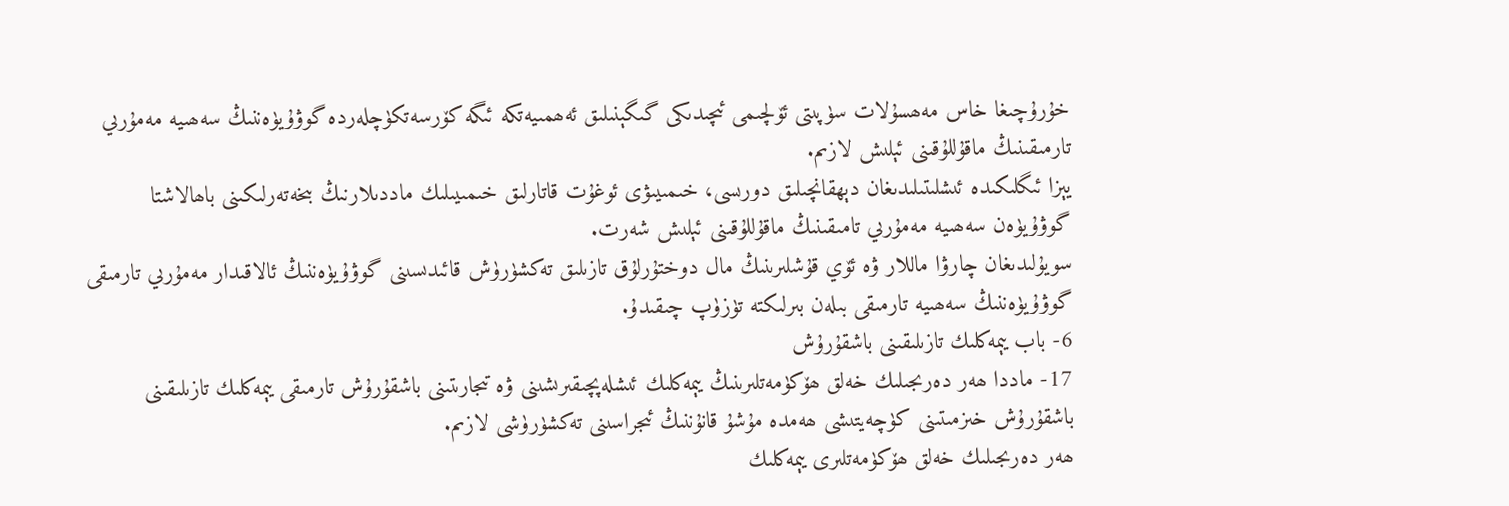خۇرۇچىغا خاس مەھسۇلات سۈپىتى ئۆلچىمى ئىچىدىكى گىگېنىلىق ئەھمىيەتكە ئىگە كۆرسەتكۈچلەردە گوۋۇيۈەننىڭ سەھىيە مەمۇرىي تارمىقىنىڭ ماقۇللۇقىنى ئېلىش لازىم.
يېزا ئىگلىكىدە ئىشلىتىلىدىغان دېھقانچىلىق دورىسى، خىمىيىۋى ئوغۇت قاتارلىق خىمىيىلىك ماددىلارنىڭ بىخەتەرلىكىنى باھالاشتا گوۋۇيۈەن سەھىيە مەمۇرىي تامىقىنىڭ ماقۇللۇقىنى ئېلىش شەرت.
سويۇلىدىغان چارۋا ماللار ۋە ئۆي قۇشلىرىنىڭ مال دوختۇرلۇق تازىلىق تەكشۈرۈش قائىدىسىنى گوۋۇيۈەننىڭ ئالاقىدار مەمۇرىي تارمىقى گوۋۇيۈەننىڭ سەھىيە تارمىقى بىلەن بىرلىكتە تۈزۈپ چىقىدۇ.
6- باب يېمەكلىك تازىلىقىنى باشقۇرۇش
17- ماددا ھەر دەرىجىلىك خەلق ھۆكۈمەتلىرىنىڭ يېمەكلىك ئىشلەپچىقىرىشىنى ۋە تىجارىتىنى باشقۇرۇش تارمىقى يېمەكلىك تازىلىقىنى باشقۇرۇش خىزمىتىنى كۈچەيتىشى ھەمدە مۇشۇ قانۇننىڭ ئىجراسىنى تەكشۈرۈشى لازىم.
ھەر دەرىجىلىك خەلق ھۆكۈمەتلىرى يېمەكلىك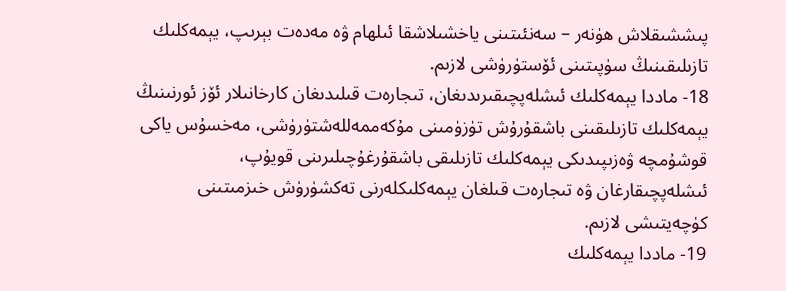پىششىقلاش ھۈنەر – سەنئىتىنى ياخشىلاشقا ئىلھام ۋە مەدەت بېرىپ، يېمەكلىك تازىلىقىنىڭ سۈپىتىنى ئۆستۈرۈشى لازىم.
18- ماددا يېمەكلىك ئىشلەپچىقىرىدىغان، تىجارەت قىلىدىغان كارخانىلار ئۆز ئورنىنىڭ يېمەكلىك تازىلىقىنى باشقۇرۇش تۈزۈمىنى مۇكەممەللەشتۈرۈشى، مەخسۇس ياكى قوشۇمچە ۋەزىپىدىكى يېمەكلىك تازىلىقى باشقۇرغۇچىلىرىنى قويۇپ، ئىشلەپچىقارغان ۋە تىجارەت قىلغان يېمەكلىكلەرنى تەكشۈرۈش خىزمىتىنى كۈچەيتىشى لازىم.
19- ماددا يېمەكلىك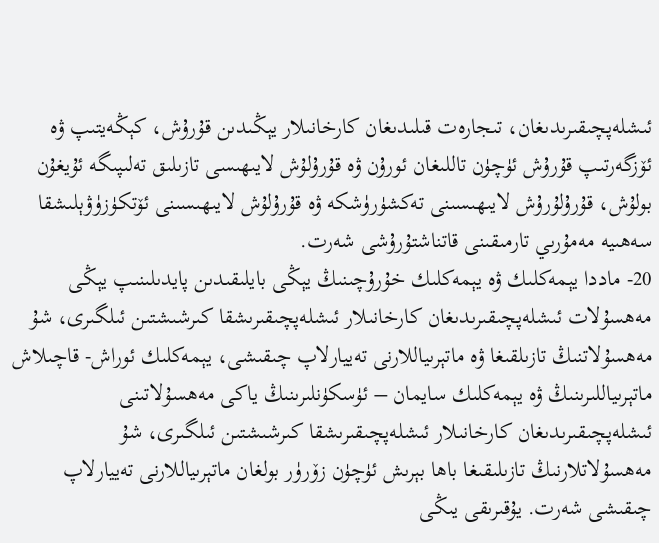ئىشلەپچىقىرىدىغان، تىجارەت قىلىدىغان كارخانىلار يېڭىدىن قۇرۇش، كېڭەيتىپ ۋە ئۆزگەرتىپ قۇرۇش ئۈچۈن تاللىغان ئورۇن ۋە قۇرۇلۇش لايىھىسى تازىلىق تەلىپىگە ئۇيغۇن بولۇش، قۇرۇلۇرۇش لايىھىسىنى تەكشۈرۈشكە ۋە قۇرۇلۇش لايىھىسىنى ئۆتكۈزۈۋېلىشقا سەھىيە مەمۇرىي تارمىقىنى قاتناشتۇرۇشى شەرت.
20- ماددا يېمەكلىك ۋە يېمەكلىك خۇرۇچىنىڭ يېڭى بايلىقىدىن پايدىلىنىپ يېڭى مەھسۇلات ئىشلەپچىقىرىدىغان كارخانىلار ئىشلەپچىقىرىشقا كىرشىشتىن ئىلگىرى، شۇ مەھسۇلاتنىڭ تازىلقىغا ۋە ماتېرىياللارنى تەييارلاپ چىقىشى، يېمەكلىك ئوراش- قاچىلاش ماتېرىياللىرىنىڭ ۋە يېمەكلىك سايمان – ئۈسكۈنلىرىنىڭ ياكى مەھسۇلاتىنى ئىشلەپچىقىرىدىغان كارخانىلار ئىشلەپچىقىرىشقا كىرشىشتىن ئىلگىرى، شۇ مەھسۇلاتلارنىڭ تازىلىقىغا باھا بېرىش ئۈچۈن زۆرۈر بولغان ماتېرىياللارنى تەييارلاپ چىقىشى شەرت. يۇقىرىقى يىڭى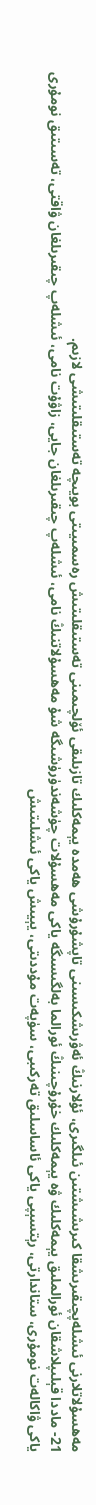مەھسۇلاتلارنى ئىشلەپچىقىرىشقا كىرىشىشتىن ئىلگىرى، ئۇلارنىڭ ئەۋرىشكىسىنى تاپشۇرۇشى ھەمدە يېمەكلىك تازىلىقى ئۆلچىمىنى تەستىقلىتىش رەسمىيىتى بويىچە تەستىقلىتىشى لازىم.
21- ماددا قېلىپلاشقان ئورالملىق يېمەكلىك ۋە يېمەكلىك خۇرۇچىنىڭ ئورالما بەلگىسىگە ياكى مەھسۇلات چۈشەندۈرۈشىگە شۇ مەھسۇلاتنىڭ نامى، ئىشلەپ چىقىرىلغان جايى، زاۋۇت نامى، ئىشلەپ چىقىرىلغان ۋاقتى، تەسىتىق نومۇرى ياكى ۋاكالەت نومۇرى، ستاندارتى، رېتسېپى ياكى ئاساسلىق تەركىبى، سۈپەت مۇددىتى، يېيىش ياكى ئىشلىتىش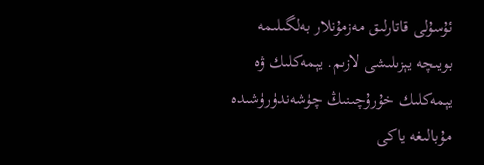ئۇسۇلى قاتارلىق مەزمۇنلار بەلگىلىمە بويىچە يېزىلىشى لازىم. يېمەكلىك ۋە يېمەكلىك خۇرۇچىنىڭ چۈشەندۈرۈشىدە مۇبالىغە ياكى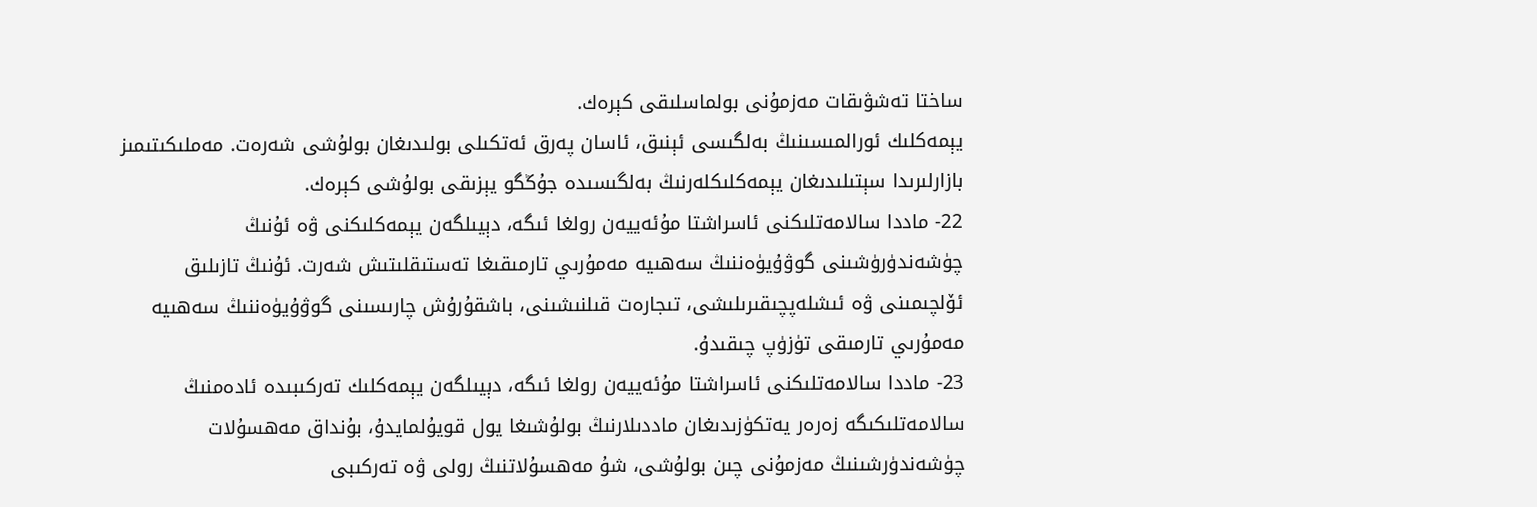ساختا تەشۋىقات مەزمۇنى بولماسلىقى كېرەك.
يېمەكلىك ئورالمىسىنىڭ بەلگىسى ئېنىق، ئاسان پەرق ئەتكىلى بولىدىغان بولۇشى شەرەت. مەملىكىتىمىز بازارلىرىدا سېتىلىدىغان يېمەكلىكلەرنىڭ بەلگىسىدە جۇڭگو يېزىقى بولۇشى كېرەك.
22- ماددا سالامەتلىكنى ئاسراشتا مۇئەييەن رولغا ئىگە، دېيىلگەن يېمەكلىكنى ۋە ئۇنىڭ چۈشەندۈرۈشىنى گوۋۇيۈەننىڭ سەھىيە مەمۇرىي تارمىقىغا تەستىقلىتىش شەرت. ئۇنىڭ تازىلىق ئۆلچىمىنى ۋە ئىشلەپچىقىرىلىشى، تىجارەت قىلنىشىنى، باشقۇرۇش چارىسىنى گوۋۇيۈەننىڭ سەھىيە مەمۇرىي تارمىقى تۈزۈپ چىقىدۇ.
23- ماددا سالامەتلىكنى ئاسراشتا مۇئەييەن رولغا ئىگە، دېيىلگەن يېمەكلىك تەركىبىدە ئادەمنىڭ سالامەتلىكىگە زەرەر يەتكۈزىدىغان ماددىلارنىڭ بولۇشىغا يول قويۇلمايدۇ، بۇنداق مەھسۇلات چۈشەندۈرشىنىڭ مەزمۇنى چىن بولۇشى، شۇ مەھسۇلاتنىڭ رولى ۋە تەركىبى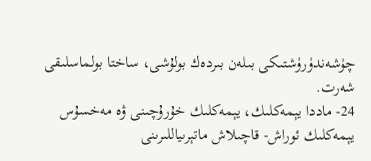چۈشەندۈرۈشتىكى بىلەن بىردەك بولۇشى، ساختا بولماسلىقى شەرت.
24- ماددا يېمەكلىك، يېمەكلىك خۇرۇچىنى ۋە مەخسۇس يېمەكلىك ئوراش- قاچىلاش ماتېرىياللىرىنى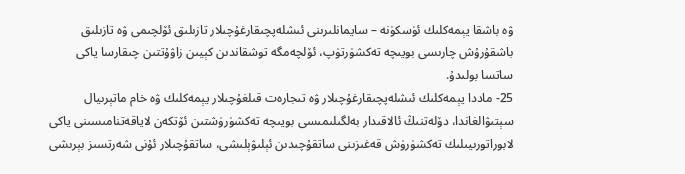ۋە باشقا يېمەكلىك ئۈسكۈنە – سايمانلىرىنى ئىشلەپچىقارغۇچىلار تازىلىق ئۆلچىمى ۋە تازىلىق باشقۇرۇش چارىسى بويىچە تەكشۈرتۈپ، ئۆلچەمگە توشقاندىن كېيىن زاۋۇتتىن چىقارسا ياكى ساتسا بولىدۇ.
25- ماددا يېمەكلىك ئىشلەپچىقارغۇچىلار ۋە تىجارەت قىلغۇچىلار يېمەكلىك ۋە خام ماتېرىيال سېتىۋالغاندا، دۆلەتنىڭ ئالاقىدار بەلگىلىمىسى بويىچە تەكشۈرۈشتىن ئۆتكەن لاياقەتنامىسىنى ياكى لابوراتورىيىلىك تەكشۈرۈش قەغىزىنى ساتقۇچىدىن ئېلىۋېلىشى، ساتقۇچىلار ئۇنى شەرتسىز بېرىشى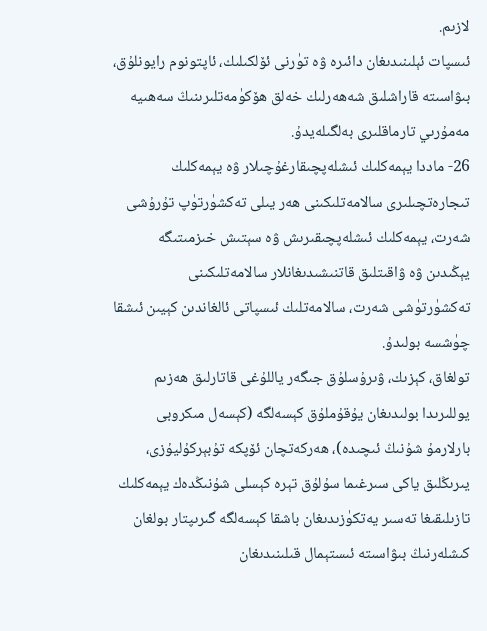لازىم.
ئىسپات ئېلىنىدىغان دائىرە ۋە تۈرنى ئۆلكىلىك، ئاپتونوم رايونلۇق، بىۋاسىتە قاراشلىق شەھەرلىك خەلق ھۆكۈمەتلىرىنىڭ سەھىيە مەمۇرىي تارماقلىرى بەلگىلەيدۇ.
26- ماددا يېمەكلىك ئىشلەپچىقارغۇچىلار ۋە يېمەكلىك تىجارەتچىلىرى سالامەتلىكىنى ھەر يىلى تەكشۈرتۈپ تۇرۇشى شەرت، يېمەكلىك ئىشلەپچىقىرىش ۋە سېتىش خىزمىتىگە يېڭىدىن ۋە ۋاقىتلىق قاتنىشىدىغانلار سالامەتلىكىنى تەكشۈرتۈشى شەرت، سالامەتلىك ئىسپاتى ئالغاندىن كېيىن ئىشقا چۈشسە بولىدۇ.
تولغاق، كېزىك، ۋىرۇسلۇق جىگەر ياللۇغى قاتارلىق ھەزىم يوللىرىدا بولىدىغان يۇقۇملۇق كېسەلگە (كېسەل مىكروبى بارلارمۇ شۇنىڭ ئىچىدە)، ھەركەتچان ئۆپكە تۇبېركۇليۇزى، يىرىڭلىق ياكى سىرغىما سۇلۇق تېرە كېسلى شۇنىڭدەك يېمەكلىك تازىلىقىغا تەسىر يەتكۈزىدىغان باشقا كېسەلگە گىرىپتار بولغان كىشلەرنىڭ بىۋاسىتە ئىستېمال قىلىنىدىغان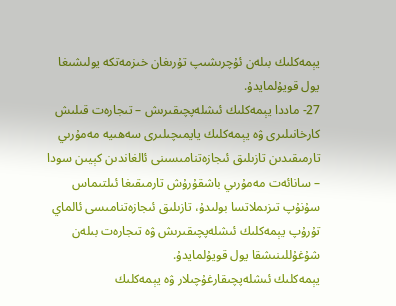يېمەكلىك بىلەن ئۇچرىشىپ تۇرىغان خىزمەتكە يولىشىغا يول قويۇلمايدۇ.
27- ماددا يېمەكلىك ئىشلەپچىقىرىش – تىجارەت قىلىش كارخانىلىرى ۋە يېمەكلىك يايمىچىلىرى سەھىيە مەمۇرىي تارمىقىدىن تازىلىق ئىجازەتنامىسىنى ئالغاندىن كېيىن سودا – سانائەت مەمۇرىي باشقۇرۇش تارمىقىغا ئىلتىماس سۇنۇپ تىزىملاتسا بولىدۇ، تازىلىق ئىجازەتنامىسى ئالماي تۇرۇپ يېمەكلىك ئىشلەپچىقىرىش ۋە تىجارەت بىلەن شۇغۇللىنىشقا يول قويۇلمايدۇ.
يېمەكلىك ئىشلەپچىقارغۇچىلار ۋە يېمەكلىك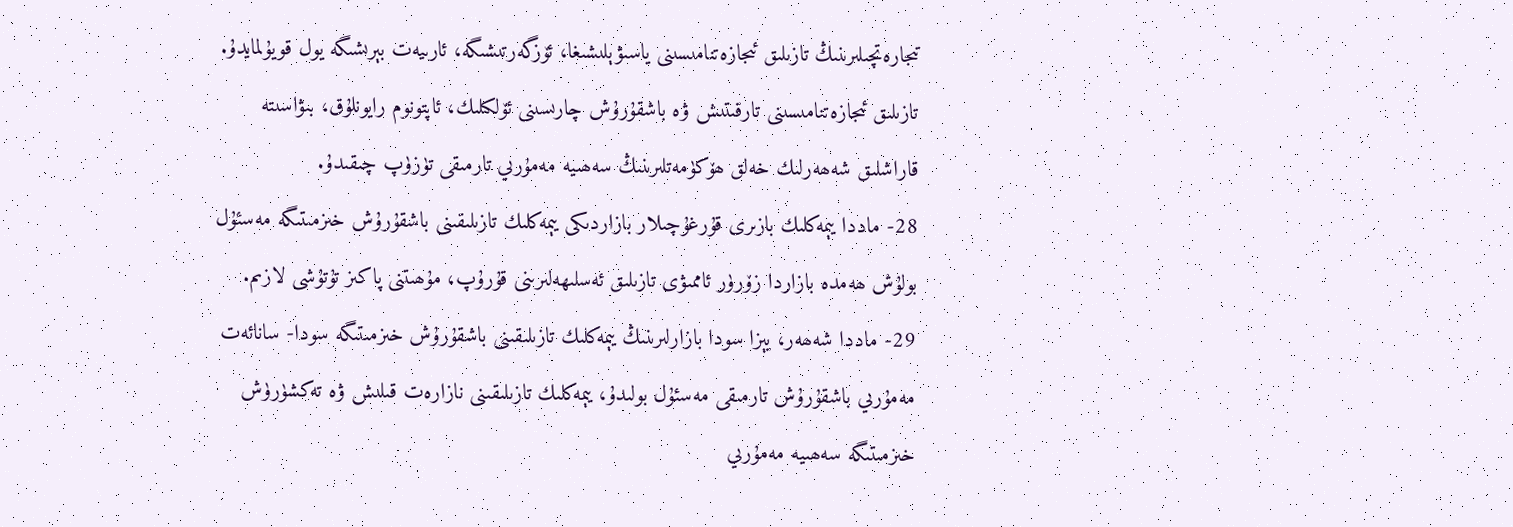تىجارەتچىلىرىنىڭ تازىلىق ئىجازەتنامىسىنى ياسىۋېلىشىغا، ئۆزگەرتىشىگە، ئارىيەت بېرىشىگە يول قويۇلمايدۇ.
تازىلىق ئىجازەتنامىسىنى تارقىتىش ۋە باشقۇرۇش چارىسىنى ئۆلكىلىك، ئاپتونوم رايونلۇق، بىۋاسىتە قاراشلىق شەھەرلىك خەلق ھۆكۈمەتلىرىنىڭ سەھىيە مەمۇرىي تارمىقى تۈزۈپ چىقىدۇ.
28- ماددا يېمەكلىك بازىرى قۇرغۇچىلار بازاردىكى يېمەكلىك تازىلىقىنى باشقۇرۇش خىزمىتىگە مەسئۇل بولۇش ھەمدە بازاردا زۆرۈر ئاممىۋى تازىلىق ئەسلىھەلىرىنى قۇرۇپ، مۇھىتنى پاكىز تۇتۇشى لازىم.
29- ماددا شەھەر، يېزا سودا بازارلىرىنىڭ يېمەكلىك تازىلىقىنى باشقۇرۇش خىزمىتىگە سودا- سانائەت مەمۇرىي باشقۇرۇش تارمىقى مەسئۇل بولىدۇ، يېمەكلىك تازىلىقىنى نازارەت قىلىش ۋە تەكشۈرۈش خىزمىتىگە سەھىيە مەمۇرىي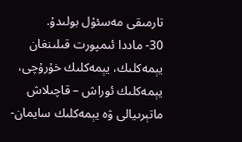تارمىقى مەسئۇل بولىدۇ.
30- ماددا ئىمپورت قىلىنغان يېمەكلىك، يېمەكلىك خۇرۇچى، يېمەكلىك ئوراش – قاچىلاش ماتېرىيالى ۋە يېمەكلىك سايمان-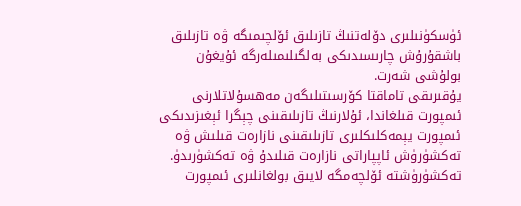ئۈسكۈنىلىرى دۆلەتنىڭ تازىلىق ئۆلچىمىگە ۋە تازىلىق باشقۇرۇش چارىسىدىكى بەلگىلىمىلەرگە ئۇيغۇن بولۇشى شەرت.
يۇقىرىقى تاماقتا كۆرسىتىلىگەن مەھسۇلاتلارنى ئىمپورت قىلغاندا، ئۇلارنىڭ تازىلىقىنى چېگرا ئېغىزىدىكى ئىمپورت يېمەكلىكلىرى تازىلىقىنى نازارەت قىلىش ۋە تەكشۈرۈش ئاپپاراتى نازارەت قىلىدۇ ۋە تەكشۈرىدۈ. تەكشۈرۈشتە ئۆلچەمگە لايىق بولغانلىرى ئىمپورت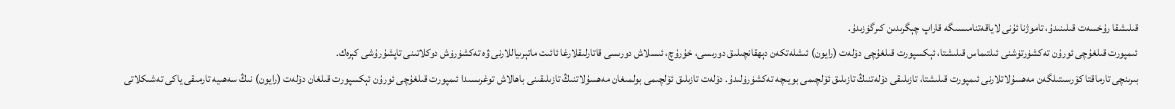قىلىشقا رۇخسەت قىلىنىدۇ، تاموژنا ئۇنى لاياقەتنامىسىگە قاراپ چېگرىدىن كىرگۈزىدۇ.
ئىمپورت قىلغۇچى ئورۇن تەكشۈرتۈشنى ئىلتىماس قىلىشتا، ئېكسپورت قىلغۇچى دۆلەت (رايون) ئىشلەتكەن دېھقانچىلىق دورىسى، خۇرۇچ، ئىسلاش دورىسى قاتارلىقلارغا ئائىت ماتېرىياللارنى ۋە تەكشۈرۈش دوكلاتىنى تاپشۇرۇشى كېرەك.
بىرىنچى تارماقتا كۆرسىتىلگەن مەھسۇلاتلارنى ئىمپورت قىلىشتا، تازىلىقى دۆلەتنىڭ تازىلىق ئۆلچىمى بويىچە تەكشۈرۈلىدۇ. دۆلەت تازىلىق ئۆلچىمى بولمىغان مەھسۇلاتنىڭ تازىلىقىنى باھالاش توغرىسىدا ئىمپورت قىلغۇچى ئورۇن ئېكسپورت قىلغان دۆلەت (رايون) نىڭ سەھىيە تارمىقى ياكى تەشىكلاتى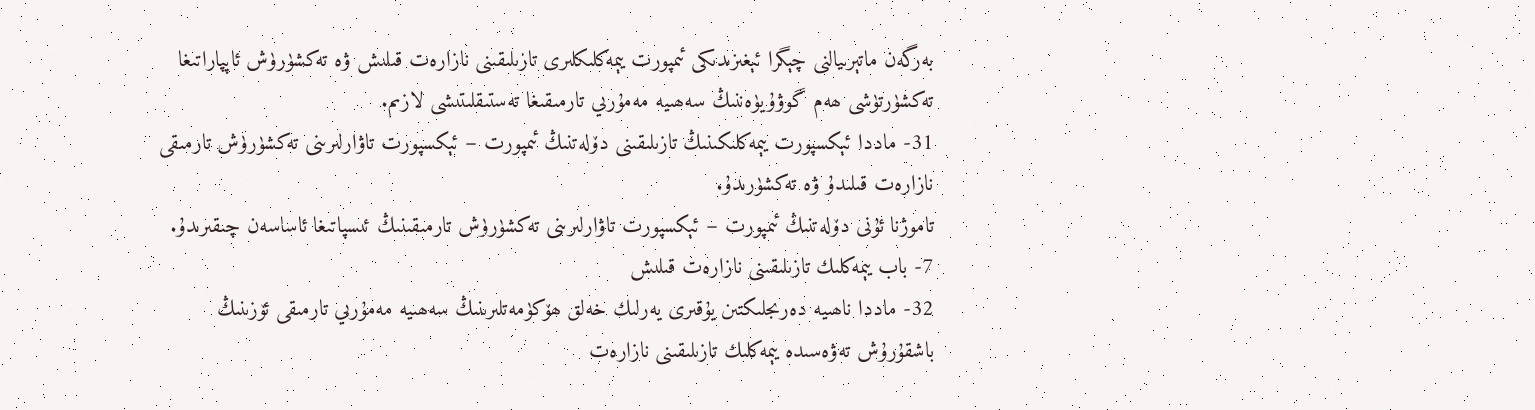بەرگەن ماتېرىيالنى چېگرا ئېغىزىدىكى ئىمپورت يېمەكلىكلىرى تازىلىقىنى نازارەت قىلىش ۋە تەكشۈرۈش ئاپپاراتىغا تەكشۈرتۈشى ھەم گوۋۇيۈەننىڭ سەھىيە مەمۇرىي تارمىقىغا تەستىقلىتىشى لازىم.
31- ماددا ئېكسپورت يېمەكلىكىنىڭ تازىلىقىنى دۆلەتنىڭ ئىمپورت – ئېكسپورت تاۋارلىرىنى تەكشۈرۈش تارمىقى نازارەت قىلىدۇ ۋە تەكشۈرىدۇ.
تاموژنا ئۇنى دۆلەتنىڭ ئىمپورت – ئېكسپورت تاۋارلىرىنى تەكشۈرۈش تارمىقىنىڭ ئىسپاتىغا ئاساسەن چىقىرىدۇ.
7- باب يېمەكلىك تازىلىقىنى نازارەت قىلىش
32- ماددا ناھىيە دەرىجلىكتىن يۇقىرى يەرلىك خەلق ھۆكۈمەتلىرىنىڭ سەھىيە مەمۇرىي تارمىقى ئۆزىنىڭ باشقۇرۇش تەۋەسىدە يېمەكلىك تازىلىقىنى نازارەت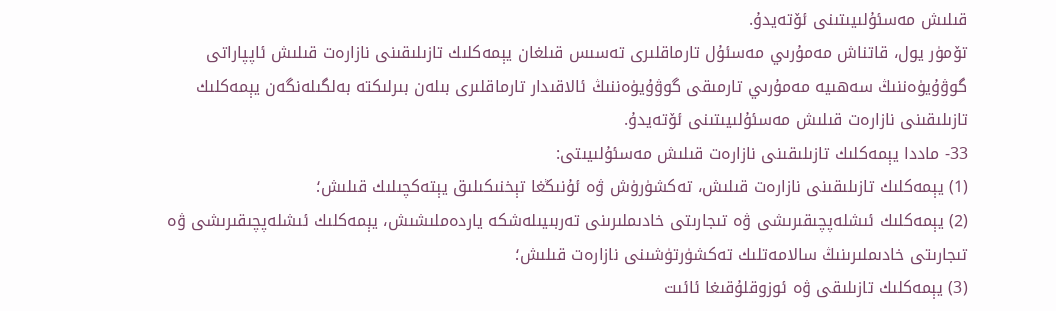قىلىش مەسئۇلىيىتىنى ئۆتەيدۇ.
تۆمۈر يول، قاتناش مەمۇرىي مەسئۇل تارماقلىرى تەسىس قىلغان يېمەكلىك تازىلىقىنى نازارەت قىلىش ئاپپاراتى گوۋۇيۈەننىڭ سەھىيە مەمۇرىي تارمىقى گوۋۇيۈەننىڭ ئالاقىدار تارماقلىرى بىلەن بىرلىكتە بەلگىلەنگەن يېمەكلىك تازىلىقىنى نازارەت قىلىش مەسئۇلىيىتىنى ئۆتەيدۇ.
33- ماددا يېمەكلىك تازىلىقىنى نازارەت قىلىش مەسئۇلىيىتى:
(1) يېمەكلىك تازىلىقىنى نازارەت قىلىش، تەكشۈرۈش ۋە ئۇنىڭغا تېخنىكىلىق يېتەكچىلىك قىلىش؛
(2) يېمەكلىك ئىشلەپچىقىرىشى ۋە تىجارىتى خادىملىرىنى تەربىيىلەشكە ياردەملىشىش، يېمەكلىك ئىشلەپچىقىرىشى ۋە تىجارىتى خادىملىرىنىڭ سالامەتلىك تەكشۈرتۈشىنى نازارەت قىلىش؛
(3) يېمەكلىك تازىلىقى ۋە ئوزوقلۇقىغا ئائىت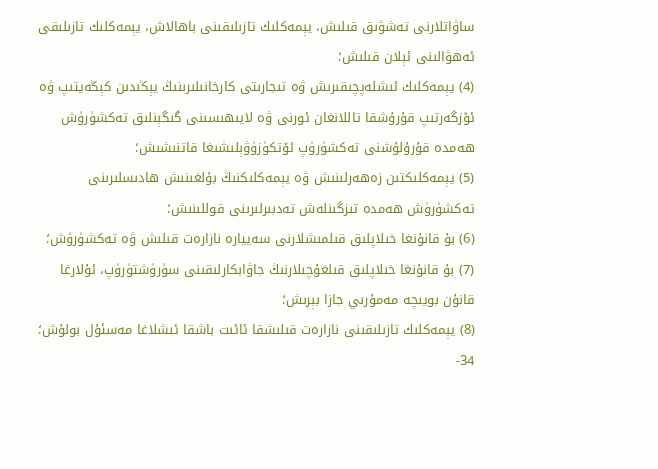ساۋاتلارنى تەشۋىق قىلىش، يېمەكلىك تازىلىقىنى باھالاش، يېمەكلىك تازىلىقى ئەھۋالىنى ئېلان قىلىش؛
(4) يېمەكلىك ئىشلەپچىقىرىش ۋە تىجارىتى كارخانىلىرىنىڭ يېڭىدىن كېڭەيتىپ ۋە ئۆزگەرتىپ قۇرۇشقا تاللانغان ئورنى ۋە لايىھىسىنى گىگېنلىق تەكشۈرۈش ھەمدە قۇرۇلۇشنى تەكشۈرۈپ ئۆتكۈزۈۋېلىشىغا قاتنىشىش؛
(5) يېمەكلىكتىن زەھەرلىنىش ۋە يېمەكلىكنىڭ بۇلغىنىش ھادىسلىرىنى تەكشۈرۈش ھەمدە تىزگىنلەش تەدبىرلىرىنى قوللىنىش؛
(6) بۇ قانۇنغا خىلاپلىق قىلمىشلارنى سەييارە نازارەت قىلىش ۋە تەكشۈرۈش؛
(7) بۇ قانۇنغا خىلاپلىق قىلغۇچىلارنىڭ جاۋابكارلىقىنى سۈرۈشتۈرۈپ، ئۇلارغا قانۇن بويىچە مەمۇرىي جازا بېرىش؛
(8) يېمەكلىك تازىلىقىنى نازارەت قىلىشقا ئائىت باشقا ئىشلاغا مەسئۇل بولۇش؛
34-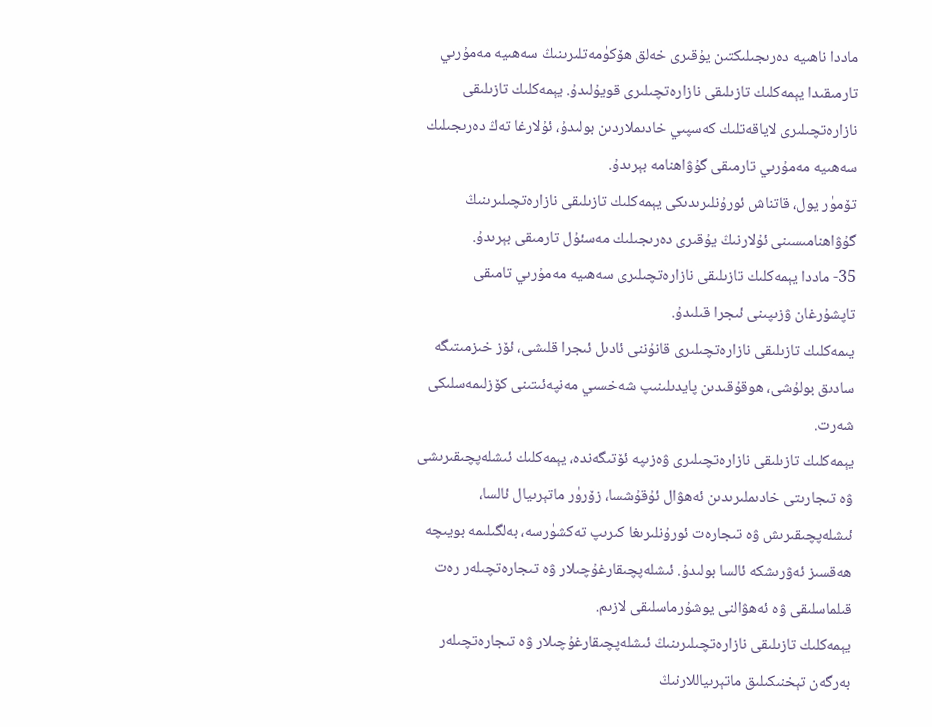ماددا ناھىيە دەرىجىلىكتىن يۇقىرى خەلق ھۆكۈمەتلىرىنىڭ سەھىيە مەمۇرىي تارمىقىدا يېمەكلىك تازىلىقى نازارەتچىلىرى قويۇلىدۇ. يېمەكلىك تازىلىقى نازارەتچىلىرى لاياقەتلىك كەسپىي خادىملاردىن بولىدۇ، ئۇلارغا تەڭ دەرىجىلىك سەھىيە مەمۇرىي تارمىقى گۇۋاھنامە بېرىدۇ.
تۆمۈر يول، قاتناش ئورۇنلىرىدىكى يېمەكلىك تازىلىقى نازارەتچىلىرىنىڭ گۇۋاھنامىسىنى ئۇلارنىڭ يۇقىرى دەرىجىلىك مەسئۇل تارمىقى بېرىدۇ.
35- ماددا يېمەكلىك تازىلىقى نازارەتچىلىرى سەھىيە مەمۇرىي تامىقى تاپشۇرغان ۋزىپىنى ئىجرا قىلىدۇ.
يىمەكلىك تازىلىقى نازارەتچىلىرى قانۇننى ئادىل ئىجرا قلىشى، ئۆز خىزمىتىگە سادىق بولۇشى، ھوقۇقىدىن پايدىلىنىپ شەخسىي مەنپەئىتىنى كۆزلىمەسلىكى شەرت.
يېمەكلىك تازىلىقى نازارەتچىلىرى ۋەزىپە ئۆتىگەندە، يېمەكلىك ئىشلەپچىقىرىشى ۋە تىجارىتى خادىملىرىدىن ئەھۋال ئۇقۇشسا، زۆرۈر ماتېرىيال ئالسا، ئىشلەپچىقىرىش ۋە تىجارەت ئورۇنلىرىغا كىرىپ تەكشۈرسە، بەلگىلىمە بويىچە ھەقسىز ئەۋرىشكە ئالسا بولىدۇ. ئىشلەپچىقارغۇچىلار ۋە تىجارەتچىلەر رەت قىلماسلىقى ۋە ئەھۋالنى يوشۇرماسلىقى لازىم.
يېمەكلىك تازىلىقى نازارەتچىلىرىنىڭ ئىشلەپچىقارغۇچىلار ۋە تىجارەتچىلەر بەرگەن تېخنىكىلىق ماتېرىياللارنىڭ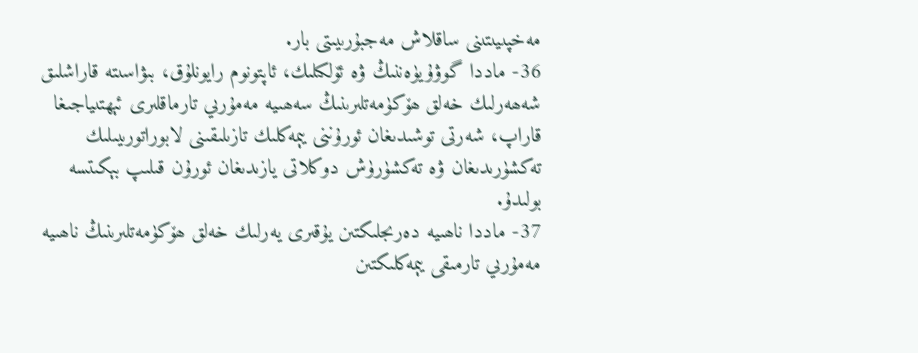مەخپىيىتىنى ساقلاش مەجبۇرىيىتى بار.
36- ماددا گوۋۇيۈەننىڭ ۋە ئۆلكىلىك، ئاپتونوم رايونلۇق، بىۋاسىتە قاراشلىق شەھەرلىك خەلق ھۆكۈمەتلىرىنىڭ سەھىيە مەمۇرىي تارماقلىرى ئېھتىياجىغا قاراپ، شەرتى توشىدىغان ئورۇننى يېمەكلىك تازىلىقىنى لابوراتورىيىلىك تەكشۈرىدىغان ۋە تەكشۈرۈش دوكلاتى يازىدىغان ئورۇن قىلىپ بېكىتسە بولىدۇ.
37- ماددا ناھىيە دەرىجلىكتىن يۇقىرى يەرلىك خەلق ھۆكۈمەتلىرىنىڭ ناھىيە مەمۇرىي تارمىقى يېمەكلىكتىن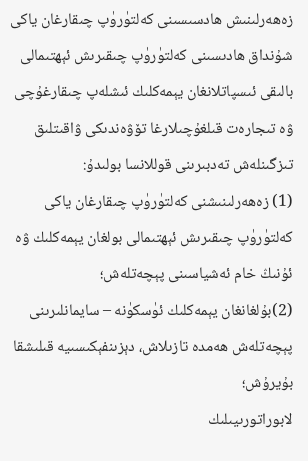زەھەرلىنىش ھادسىسىنى كەلتۈرۈپ چىقارغان ياكى شۇنداق ھادىسىنى كەلتۈرۈپ چىقىرىش ئېھتىمالى بالىقى ئىسپاتلانغان يېمەكلىك ئىشلەپ چىقارغۇچى ۋە تىجارەت قىلغۇچىلارغا تۆۋەندىكى ۋاقىتلىق تىزگىنلەش تەدبىرىنى قوللانسا بولىدۇ:
(1) زەھەرلىنىشنى كەلتۈرۈپ چىقارغان ياكى كەلتۈرۈپ چىقىرىش ئېھتىمالى بولغان يېمەكلىك ۋە ئۇنىڭ خام ئەشياسىنى پېچەتلەش؛
(2)بۇلغانغان يېمەكلىك ئۈسكۈنە – سايمانلىرىنى پېچەتلەش ھەمدە تازىلاش، دېزىنفېكىسىيە قىلىشقا بۇيرۇش؛
لابوراتورىيىلىك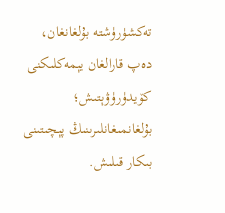تەكشۈرۈشتە بۇلغانغان، دەپ قارالغان يېمەكلىكنى كۆيدۈرۈۋېتىش؛ بۇلغانمىغانلىرىنىڭ پېچىتىنى بىكار قىلىش.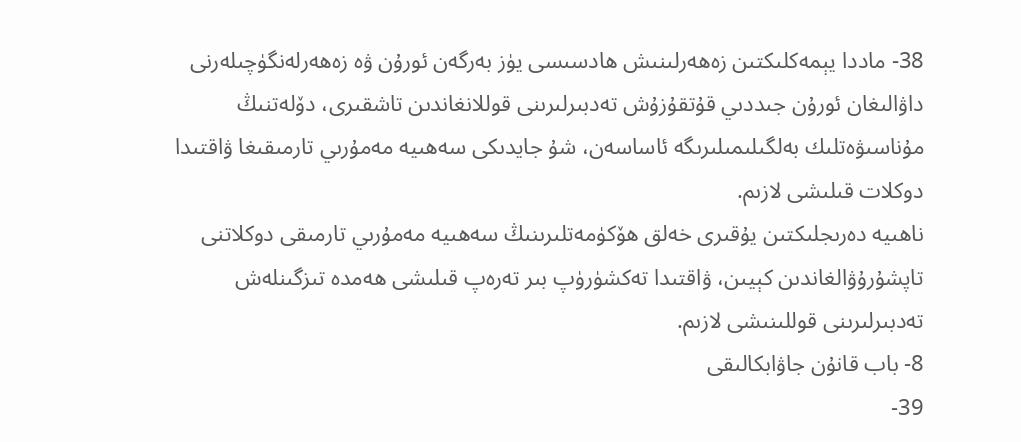38- ماددا يېمەكلىكتىن زەھەرلىنىش ھادسىسى يۈز بەرگەن ئورۇن ۋە زەھەرلەنگۈچىلەرنى داۋالىغان ئورۇن جىددىي قۇتقۇزۇش تەدبىرلىرىنى قوللانغاندىن تاشقىرى، دۆلەتنىڭ مۇناسىۋەتلىك بەلگىلىمىلىرىگە ئاساسەن، شۇ جايدىكى سەھىيە مەمۇرىي تارمىقىغا ۋاقتىدا دوكلات قىلىشى لازىم.
ناھىيە دەرىجلىكتىن يۇقىرى خەلق ھۆكۈمەتلىرىنىڭ سەھىيە مەمۇرىي تارمىقى دوكلاتنى تاپشۇرۇۋالغاندىن كېيىن، ۋاقتىدا تەكشۈرۈپ بىر تەرەپ قىلىشى ھەمدە تىزگىنلەش تەدبىرلىرىنى قوللىنىشى لازىم.
8- باب قانۇن جاۋابكالىقى
39-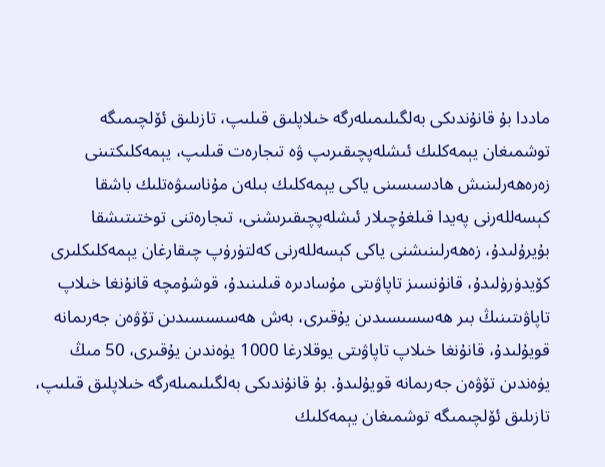ماددا بۇ قانۇندىكى بەلگىلىمىلەرگە خىلاپلىق قىلىپ، تازىلىق ئۆلچىمىگە توشمىغان يېمەكلىك ئىشلەپچىقىرىپ ۋە تىجارەت قىلىپ، يېمەكلىكتىنى زەرەھەرلىنىش ھادسىسىنى ياكى يېمەكلىك بىلەن مۇناسىۋەتلىك باشقا كېسەللەرنى پەيدا قىلغۇچىلار ئىشلەپچىقىرىشنى، تىجارەتنى توختىتىشقا بۇيرۇلىدۇ، زەھەرلىنىشنى ياكى كېسەللەرنى كەلتۈرۈپ چىقارغان يېمەكلىكلىرى كۆيدۈرۈلىدۇ، قانۇنسىز تاپاۋىتى مۇسادىرە قىلىنىدۇ، قوشۇمچە قانۇنغا خىلاپ تاپاۋىتىنىڭ بىر ھەسسىسىدىن يۇقىرى، بەش ھەسسىسىدىن تۆۋەن جەرىمانە قويۇلىدۇ، قانۇنغا خىلاپ تاپاۋىتى يوقلارغا 1000 يۈەندىن يۇقىرى، 50 مىڭ يۈەندىن تۆۋەن جەرىمانە قويۇلىدۇ. بۇ قانۇندىكى بەلگىلىمىلەرگە خىلاپلىق قىلىپ، تازىلىق ئۆلچىمىگە توشمىغان يېمەكلىك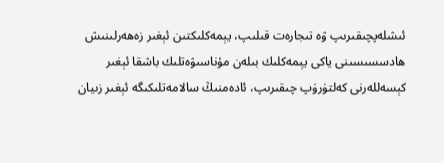ئىشلەپچىقىرىپ ۋە تىجارەت قىلىپ، يېمەكلىكتىن ئېغىر زەھەرلىنىش ھادسسىسىنى ياكى يېمەكلىك بىلەن مۇناسىۋەتلىك باشقا ئېغىر كېسەللەرنى كەلتۈرۈپ چىقىرىپ، ئادەمنىڭ سالامەتلىكىگە ئېغىر زىيان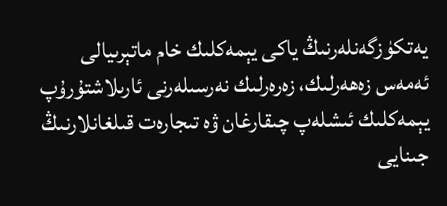يەتكۈزگەنلەرنىڭ ياكى يېمەكلىك خام ماتېرىيالى ئەمەس زەھەرلىك، زەرەرلىك نەرسىلەرنى ئارىلاشتۇرۇپ يېمەكلىك ئىشلەپ چىقارغان ۋە تىجارەت قىلغانلارنىڭ جىنايى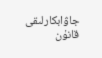جاۋابكارلىقى قانۇن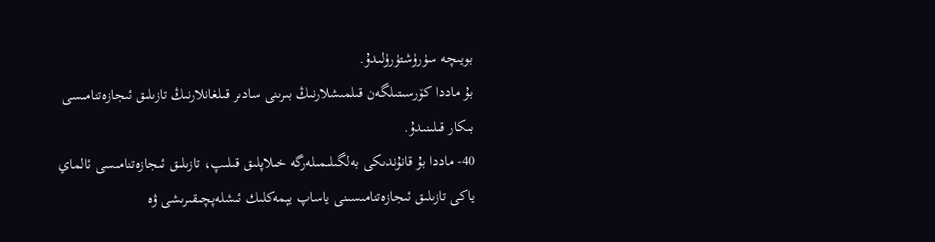بويىچە سۈرۈشتۈرۈلىدۇ.
بۇ ماددا كۆرسىتىلگەن قىلمىشلارنىڭ بىرىنى سادىر قىلغانلارنىڭ تازىلىق ئىجازەتنامىسى بىكار قىلىنىدۇ.
40- ماددا بۇ قانۇندىكى بەلگىلىمىلەرگە خىلاپلىق قىلىپ، تازىلىق ئىجازەتنامىسى ئالماي ياكى تازىلىق ئىجازەتنامىسىنى ياساپ يېمەكلىك ئىشلەپچىقىرىشى ۋە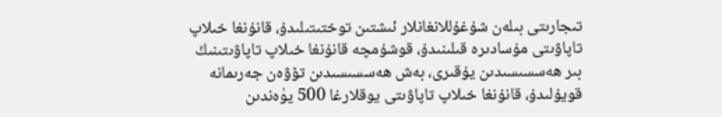تىجارىتى بىلەن شۇغۇللانغانلار ئىشتىن توختىتىلىدۇ، قانۇنغا خىلاپ تاپاۋىتى مۇسادىرە قىلىنىدۇ، قوشۇمچە قانۇنغا خىلاپ تاپاۋىتىنىڭ بىر ھەسسىسىدىن يۇقىرى، بەش ھەسسىسىدىن تۆۋەن جەرىمانە قويۇلىدۇ، قانۇنغا خىلاپ تاپاۋىتى يوقلارغا 500 يۈەندىن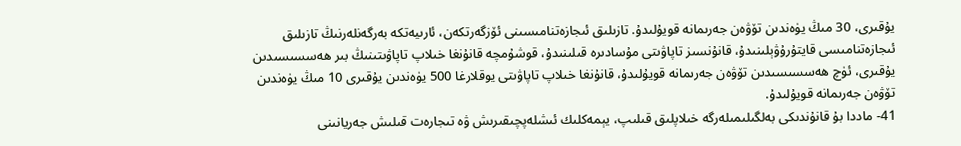يۇقىرى، 30 مىڭ يۈەندىن تۆۋەن جەرىمانە قويۇلىدۇ. تازىلىق ئىجازەتنامىسىنى ئۆزگەرتكەن، ئارىيەتكە بەرگەنلەرنىڭ تازىلىق ئىجازەتنامىسى قايتۇرۇۋېلىنىدۇ، قانۇنسىز تاپاۋىتى مۇسادىرە قىلىنىدۇ، قوشۇمچە قانۇنغا خىلاپ تاپاۋىتىنىڭ بىر ھەسسىسىدىن يۇقىرى، ئۈچ ھەسسىسىدىن تۆۋەن جەرىمانە قويۇلىدۇ، قانۇنغا خىلاپ تاپاۋىتى يوقلارغا 500 يۈەندىن يۇقىرى 10 مىڭ يۈەندىن تۆۋەن جەرىمانە قويۇلىدۇ.
41- ماددا بۇ قانۇندىكى بەلگىلىمىلەرگە خىلاپلىق قىلىپ، يېمەكلىك ئىشلەپچىقىرىش ۋە تىجارەت قىلىش جەريانىنى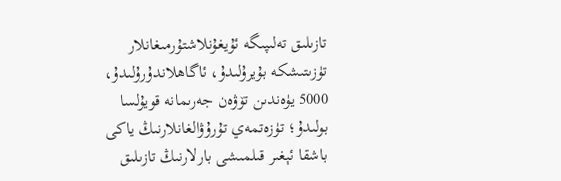تازىلىق تەلىپىگە ئۇيغۇنلاشتۇرمىغانلار تۈزىتىشكە بۇيرۇلىدۇ، ئاگاھلاندۇرۇلىدۇ، 5000 يۈەندىن تۆۋەن جەرىمانە قويۇلسا بولىدۇ؛ تۈزەتمەي تۇرۇۋالغانلارنىڭ ياكى باشقا ئېغىر قىلمىشى بارلارنىڭ تازىلىق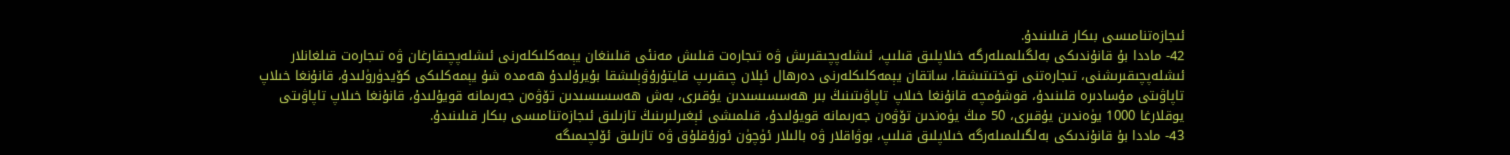ئىجازەتنامىسى بىكار قىلىنىدۇ.
42- ماددا بۇ قانۇندىكى بەلگىلىمىلەرگە خىلاپلىق قىلىپ، ئىشلەپچىقىرىش ۋە تىجارەت قىلىش مەنئى قىلىنغان يېمەكلىكلەرنى ئىشلەپچىقارغان ۋە تىجارەت قىلغانلار ئىشلەپچىقىرىشنى، تىجارەتنى توختىتىشقا، ساتقان يېمەكلىكلەرنى دەرھال ئېلان چىقىرىپ قايتۇرۇۋېلىشقا بۇيرۇلىدۇ ھەمدە شۇ يېمەكلىكى كۆيدۈرۈلىدۇ، قانۇنغا خىلاپ تاپاۋىتى مۇسادىرە قلىنىدۇ، قوشۇمچە قانۇنغا خىلاپ تاپاۋىتىنىڭ بىر ھەسسىسىدىن يۇقىرى، بەش ھەسسىسىدىن تۆۋەن جەرىمانە قويۇلىدۇ، قانۇنغا خىلاپ تاپاۋىتى يوقلارغا 1000 يۈەندىن يۇقىرى، 50 مىڭ يۈەندىن تۆۋەن جەرىمانە قويۇلىدۇ، قىلمىشى ئېغىرلىرىنىڭ تازىلىق ئىجازەتنامىسى بىكار قىلىنىدۇ.
43- ماددا بۇ قانۇندىكى بەلگىلىمىلەرگە خىلاپلىق قىلىپ، بوۋاقلار ۋە بالىلار ئۈچۈن ئوزۇقلۇق ۋە تازىلىق ئۆلچىمىگە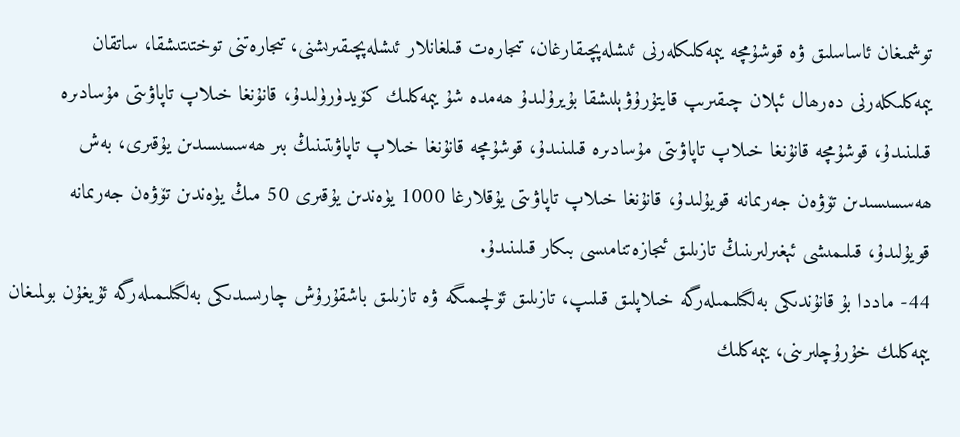توشمىغان ئاساسلىق ۋە قوشۇمچە يېمەكلىكلەرنى ئىشلەپچىقارغان، تىجارەت قىلغانلار ئىشلەپچىقىرىشنى، تىجارەتنى توختىتىشقا، ساتقان يېمەكلىكلەرنى دەرھال ئېلان چىقىرىپ قايتۇرۇۋېلىشقا بۇيرۇلىدۇ ھەمدە شۇ يېمەكلىك كۆيدۈرۈلىدۇ، قانۇنغا خىلاپ تاپاۋىتى مۇسادىرە قىلىنىدۇ، قوشۇمچە قانۇنغا خىلاپ تاپاۋىتى مۇسادىرە قىلىنىدۇ، قوشۇمچە قانۇنغا خىلاپ تاپاۋىتىنىڭ بىر ھەسسىسىدىن يۇقىرى، بەش ھەسسىسىدىن تۆۋەن جەرىمانە قويۇلىدۇ، قانۇنغا خىلاپ تاپاۋىتى يۇقلارغا 1000 يۈەندىن يۇقىرى 50 مىڭ يۈەندىن تۆۋەن جەرىمانە قويۇلىدۇ، قىلىمىشى ئېغىرلىرىنىڭ تازىلىق ئىجازەتنامىسى بىكار قىلىنىدۇ.
44- ماددا بۇ قانۇندىكى بەلگىلىمىلەرگە خىلاپلىق قىلىپ، تازىلىق ئۆلچىمىگە ۋە تازىلىق باشقۇرۇش چارىسىدىكى بەلگىلىمىلەرگە ئۇيغۇن بولمىغان يېمەكلىك خۇرۇچلىرىنى، يېمەكلىك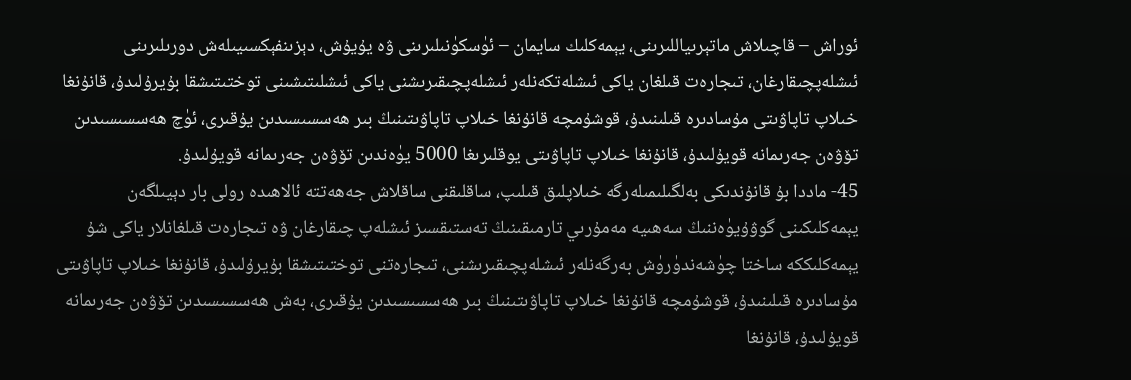ئوراش – قاچىلاش ماتېرىياللىرىنى، يېمەكلىك سايمان – ئۈسكۈنىلىرىنى ۋە يۇيۇش، دېزىنفېكسىيىلەش دورىلىرىنى ئىشلەپچىقارغان، تىجارەت قىلغان ياكى ئىشلەتكەنلەر ئىشلەپچىقىرىشنى ياكى ئىشلىتىشىنى توختىتىشقا بۇيرۇلىدۇ، قانۇنغا خىلاپ تاپاۋىتى مۇسادىرە قىلىنىدۇ، قوشۇمچە قانۇنغا خىلاپ تاپاۋىتىنىڭ بىر ھەسسىسىدىن يۇقىرى، ئۈچ ھەسسىسىدىن تۆۋەن جەرىمانە قويۇلىدۇ، قانۇنغا خىلاپ تاپاۋىتى يوقلىرىغا 5000 يۈەندىن تۆۋەن جەرىمانە قويۇلىدۇ.
45- ماددا بۇ قانۇندىكى بەلگىلىمىلەرگە خىلاپلىق قىلىپ، ساقلىقنى ساقلاش جەھەتتە ئالاھىدە رولى بار دېيىلگەن يېمەكلىكىنى گوۋۇيۈەننىڭ سەھىيە مەمۇرىي تارمىقىنىڭ تەستىقسىز ئىشلەپ چىقارغان ۋە تىجارەت قىلغانلار ياكى شۇ يېمەكلىككە ساختا چۈشەندۈرۈش بەرگەنلەر ئىشلەپچىقىرىشنى، تىجارەتنى توختىتىشقا بۇيرۇلىدۇ، قانۇنغا خىلاپ تاپاۋىتى مۇسادىرە قىلىنىدۇ، قوشۇمچە قانۇنغا خىلاپ تاپاۋىتىنىڭ بىر ھەسسىسىدىن يۇقىرى، بەش ھەسسىسىدىن تۆۋەن جەرىمانە قويۇلىدۇ، قانۇنغا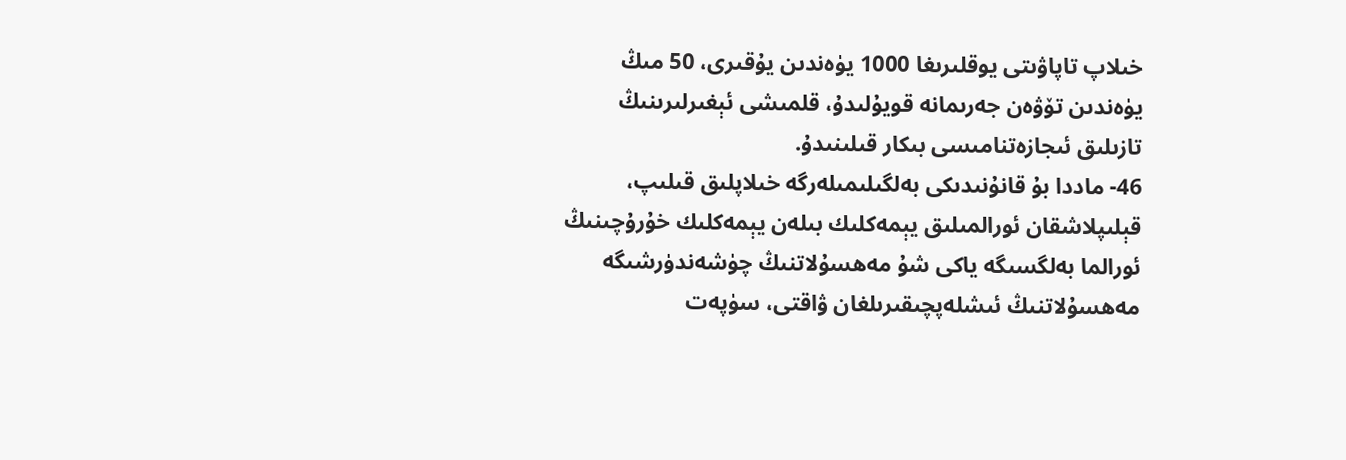خىلاپ تاپاۋىتى يوقلىرىغا 1000 يۈەندىن يۇقىرى، 50 مىڭ يۈەندىن تۆۋەن جەرىمانە قويۇلىدۇ، قلمىشى ئېغىرلىرىنىڭ تازىلىق ئىجازەتنامىسى بىكار قىلىنىدۇ.
46- ماددا بۇ قانۇنىدىكى بەلگىلىمىلەرگە خىلاپلىق قىلىپ، قېلىپلاشقان ئورالمىلىق يېمەكلىك بىلەن يېمەكلىك خۇرۇچىنىڭ ئورالما بەلگسىگە ياكى شۇ مەھسۇلاتنىڭ چۈشەندۈرشىگە مەھسۇلاتنىڭ ئىشلەپچىقىرىلغان ۋاقتى، سۈپەت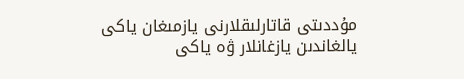مۇددىتى قاتارلىقلارنى يازمىغان ياكى يالغاندىن يازغانلار ۋە ياكى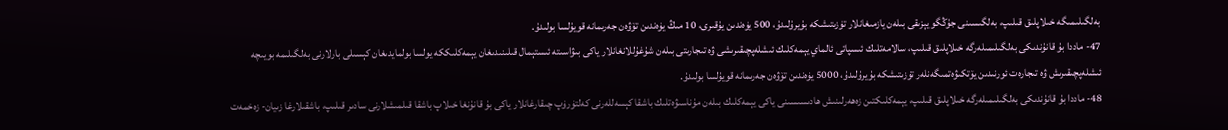بەلگىلىمىگە خىلاپلىق قىلىپ، بەلگىسىنى جۇڭگو يېزىقى بىلەن يازمىغانلار تۈزىتىشكە بۇيرۇلىدۇ، 500 يۈەندىن يۇقىرى، 10 مىڭ يۈەندىن تۆۋەن جەرىمانە قويۇلسا بولىدۇ.
47- ماددا بۇ قانۇندىكى بەلگىلىمىلەرگە خىلاپلىق قىلىپ، سالامەتلىك ئىسپاتى ئالماي يېمەكلىك ئىشلەپچىقىرىشى ۋە تىجارىتى بىلەن شۇغۇللانغانلار ياكى بىۋاسىتە ئىستېمال قىلىنىدىغان يېمەكلىككە يولسا بولمايدىغان كېسىلى بارلارنى بەلگىلىمە بويىچە ئىشلەپچىقىرىش ۋە تىجارەت ئورنىدىن يۆتكىۋەتمىگەنلەر تۈزىتىشكە بۇيرۇلىدۇ، 5000 يۈەندىن تۆۋەن جەرىمانە قويۇلسا بولىدۇ.
48- ماددا بۇ قانۇندىكى بەلگىلىمىلەرگە خىلاپلىق قىلىپ، يېمەكلىكتىن زەھەرلىنىش ھادىسىسىنى ياكى يېمەكلىك بىلەن مۇناسىۋەتلىك باشقا كېسەللەرنى كەلتۈرۈپ چىقارغانلار ياكى بۇ قانۇنغا خىلاپ باشقا قىلمىشلارنى سادىر قىلىپ، باشقىلارغا زىيان- زەخمەت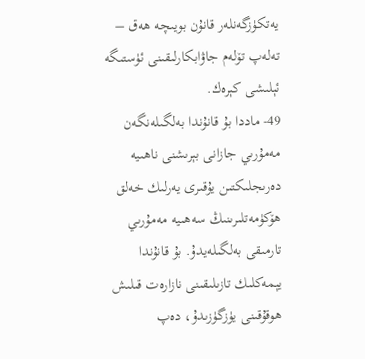يەتكۈزگەنلەر قانۇن بويىچە ھەق – تەلەپ تۆلەم جاۋابكارلىقىنى ئۈستىگە ئېلىشى كېرەك.
49- ماددا بۇ قانۇندا بەلگىلەنگەن مەمۇرىي جازانى بېرىشنى ناھىيە دەرىجلىكتىن يۇقىرى يەرلىك خەلق ھۆكۈمەتلىرىنىڭ سەھىيە مەمۇرىي تارمىقى بەلگىلەيدۇ. بۇ قانۇندا يېمەكلىك تازىلىقىنى نازارەت قىلىش ھوقۇقىنى يۈزگۈزىدۇ، دەپ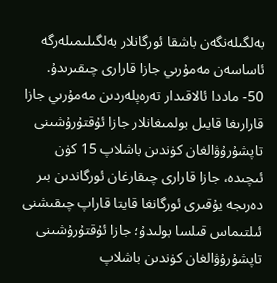بەلگىلەنگەن باشقا ئورگانلار بەلگىلىمىلەرگە ئاساسەن مەمۇرىي جازا قارارى چىقىرىدۇ.
50- ماددا ئالاقىدار تەرەپلەردىن مەمۇرىي جازا قارارىغا قايىل بولمىغانلار جازا ئۇقتۇرۇشىنى تاپشۇرۇۋالغان كۈندىن باشلاپ 15 كۈن ئىچىدە، جازا قارارى چىقارغان ئورگاندىن بىر دەرىجە يۇقىرى ئورگانغا قايتا قاراپ چىقىشنى ئىلتىماس قىلسا بولىدۇ؛ جازا ئۇقتۇرۇشىنى تاپشۇرۇۋالغان كۈندىن باشلاپ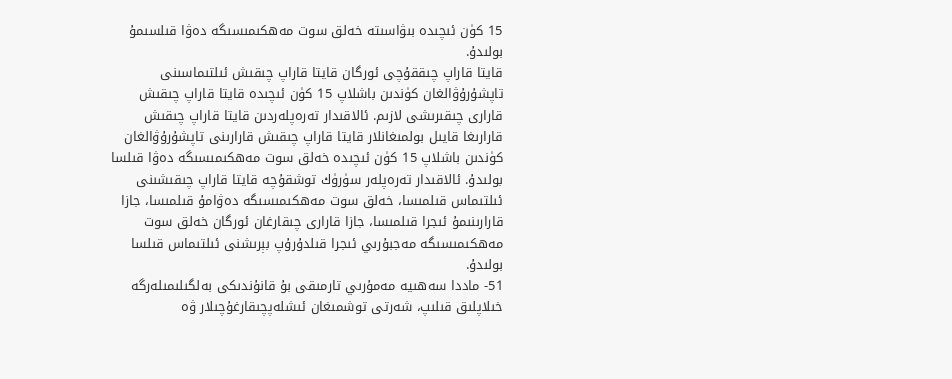15 كۈن ئىچىدە بىۋاسىتە خەلق سوت مەھكىمىسىگە دەۋا قىلسىمۇ بولىدۇ.
قايتا قاراپ چىققۇچى ئورگان قايتا قاراپ چىقىش ئىلتىماسىنى تاپشۇرۇۋالغان كۈندىن باشلاپ 15 كۈن ئىچىدە قايتا قاراپ چىقىش قارارى چىقىرىشى لازىم. ئالاقىدار تەرەپلەردىن قايتا قاراپ چىقىش قارارىغا قايىل بولمىغانلار قايتا قاراپ چىقىش قارارىنى تاپشۇرۇۋالغان كۈندىن باشلاپ 15 كۈن ئىچىدە خەلق سوت مەھكىمىسىگە دەۋا قىلسا بولىدۇ. ئالاقىدار تەرەپلەر سۈرۈك توشقۇچە قايتا قاراپ چىقىشىنى ئىلتىماس قىلمىسا، خەلق سوت مەھكىمىسىگە دەۋامۇ قىلمىسا، جازا قارارىنىمۇ ئىجرا قىلمىسا، جازا قارارى چىقارغان ئورگان خەلق سوت مەھكىمىسىگە مەجبۇرىي ئىجرا قىلدۇرۇپ بېرىشنى ئىلتىماس قىلسا بولىدۇ.
51- ماددا سەھىيە مەمۇرىي تارمىقى بۇ قانۇندىكى بەلگىلىمىلەرگە خىلاپلىق قىلىپ، شەرتى توشمىغان ئىشلەپچىقارغۇچىلار ۋە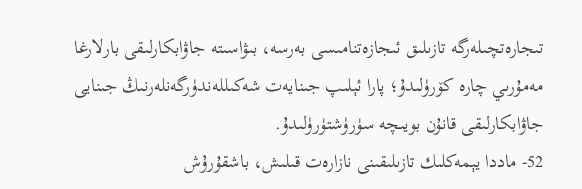تىجارەتچىلەرگە تازىلىق ئىجازەتنامىسى بەرسە، بىۋاسىتە جاۋابكارلىقى بارلارغا مەمۇرىي چارە كۆرۈلىدۇ؛ پارا ئېلىپ جىنايەت شەكىللەندۈرگەنلەرنىڭ جىنايى جاۋابكارلىقى قانۇن بويىچە سۈرۈشتۈرۈلىدۇ.
52- ماددا يېمەكلىك تازىلىقىنى نازارەت قىلىش، باشقۇرۇش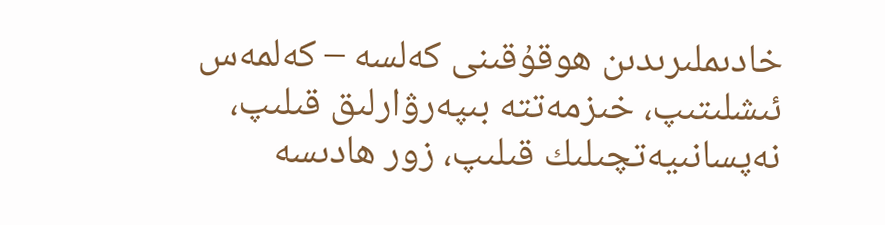خادىملىرىدىن ھوقۇقىنى كەلسە – كەلمەس ئىشلىتىپ، خىزمەتتە بىپەرۋارلىق قىلىپ، نەپسانىيەتچىلىك قىلىپ، زور ھادىسە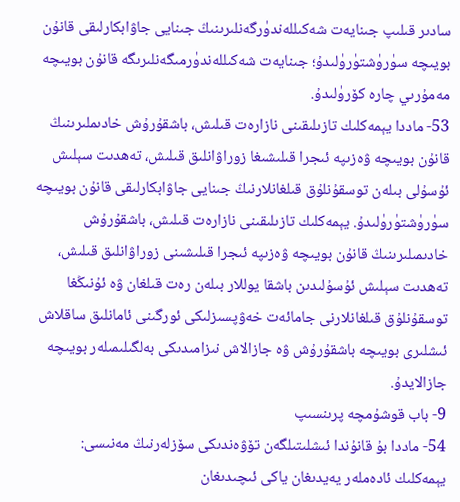سادىر قىلىپ جىنايەت شەكىللەندۈرگەنلىرىنىڭ جىنايى جاۋابكارلىقى قانۇن بويىچە سۈرۈشتۈرۈلىدۇ؛ جىنايەت شەكىللەندۈرمىگەنلىرىگە قانۇن بويىچە مەمۇرىي چارە كۆرۈلىدۇ.
53- ماددا يېمەكلىك تازىلىقىنى نازارەت قىلىش، باشقۇرۇش خادىملىرىنىڭ قانۇن بويىچە ۋەزىپە ئىجرا قىلىشىغا زوراۋانلىق قىلىش، تەھدىت سېلىش ئۇسۇلى بىلەن توسقۇنلۇق قىلغانلارنىڭ جىنايى جاۋابكارلىقى قانۇن بويىچە سۈرۈشتۈرۈلىدۇ. يېمەكلىك تازىلىقىنى نازارەت قىلىش، باشقۇرۇش خادىمىلىرىنىڭ قانۇن بويىچە ۋەزىپە ئىجرا قىلىشىنى زوراۋانلىق قىلىش، تەھدىت سېلىش ئۇسۇلىدىن باشقا يوللار بىلەن رەت قىلغان ۋە ئۇنىڭغا توسقۇنلۇق قىلغانلارنى جامائەت خەۋپسىزلىكى ئورگىنى ئامانلىق ساقلاش ئىشلىرى بويىچە باشقۇرۇش ۋە جازالاش نىزامىدىكى بەلگىلىمىلەر بويىچە جازالايدۇ.
9- باب قوشۇمچە پرىنسىپ
54- ماددا بۇ قانۇندا ئىشلىتىلگەن تۆۋەندىكى سۆزلەرنىڭ مەنىسى:
يېمەكلىك ئادەملەر يەيدىغان ياكى ئىچىدىغان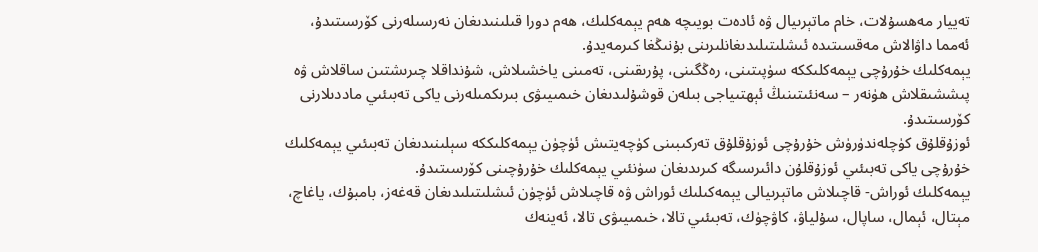تەييار مەھسۇلات، خام ماتېرىيال ۋە ئادەت بويىچە ھەم يېمەكلىك، ھەم دورا قىلىنىدىغان نەرسىلەرنى كۆرسىتىدۇ، ئەمما داۋالاش مەقسىتىدە ئىشلىتىلىدىغانلىرىنى بۇنىڭغا كىرمەيدۇ.
يېمەكلىك خۇرۇچى يېمەكلىككە سۈپىتىنى، رەڭگىنى، پۇرىقىنى، تەمىنى ياخشىلاش، شۇنداقلا چىرىشتىن ساقلاش ۋە پىششىقلاش ھۈنەر – سەنئىتىنىڭ ئېھتىياجى بىلەن قوشۇلىدىغان خىمىيىۋى بىرىكمىلەرنى ياكى تەبىئىي ماددىلارنى كۆرسىتىدۇ.
ئوزۇقلۇق كۈچلەندۈرۈش خۇرۇچى ئوزۇقلۇق تەركىبىنى كۈچەيتىش ئۈچۈن يېمەكلىككە سېلىنىدىغان تەبىئىي يېمەكلىك خۇرۇچى ياكى تەبىئىي ئوزۇقلۇن دائىرسىگە كىرىدىغان سۈنئىي يېمەكلىك خۇرۇچىنى كۆرسىتىدۇ.
يېمەكلىك ئوراش- قاچىلاش ماتېرىيالى يېمەكىلىك ئوراش ۋە قاچىلاش ئۈچۈن ئىشلىتىلىدىغان قەغەز، بامبۇك، ياغاچ، مېتال، ئېمال، ساپال، سۇلياۋ، كاۋچۈك، تەبىئىي تالا، خىمىيىۋى تالا، ئەينەك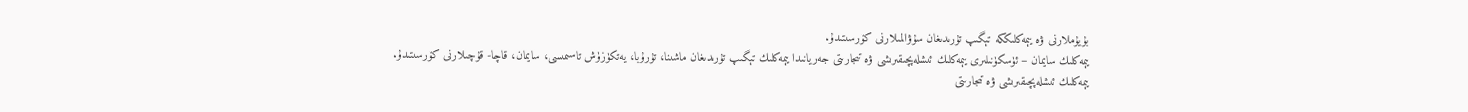بۇيۇملارنى ۋە يېمەكلىككە تېگىپ تۇرىدىغان سۇۋالمىلارنى كۆرسىتىدۇ.
يېمەكلىك سايمان – ئۈسكۈنىلىرى يېمەكلىك ئىشلەپچىقىرىشى ۋە تىجارىتى جەريانىدا يېمەكلىك تېگىپ تۇرىدىغان ماشىنا، تۇرۇبا، يەتكۈزۈش تاسىمىسى، سايمان، قاچا- قۇچىلارنى كۆرسىتىدۇ.
يېمەكلىك ئىشلەپچىقىرىشى ۋە تىجارىتى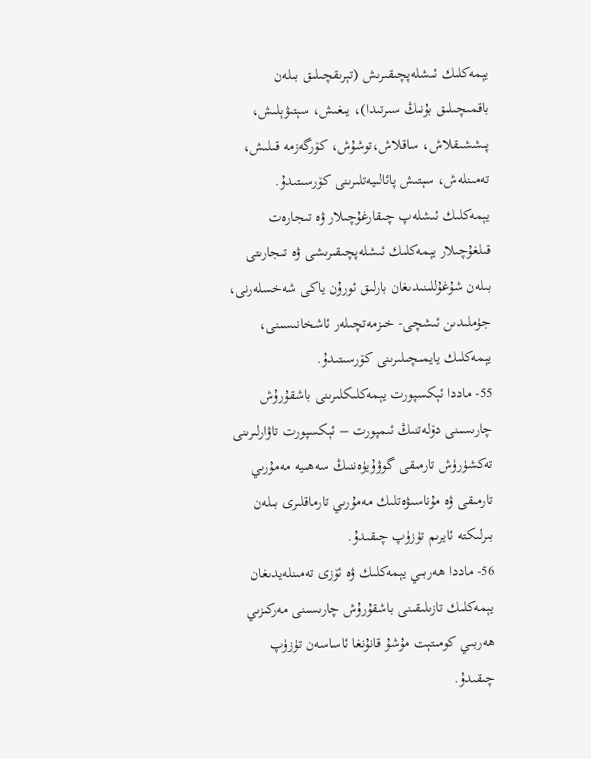يېمەكلىك ئىشلەپچىقىرىش (تېرىقچىلىق بىلەن باقمىچىلىق بۇنىڭ سىرتىدا)، يىغىش، سېتىۋېلىش، پىششىقلاش، ساقلاش،توشۇش، كۆرگەزمە قىلىش، تەمىنلەش، سېتىش پائالىيەتلىرىنى كۆرسىتىدۇ.
يېمەكلىك ئىشلەپ چىقارغۇچىلار ۋە تىجارەت قىلغۇچىلار يېمەكلىك ئىشلەپچىقىرىشى ۋە تىجارىتى بىلەن شۇغۇللىنىدىغان بارلىق ئورۇن ياكى شەخسلەرنى، جۈملىدىن ئىشچى- خىزمەتچىلەر ئاشخانىسىنى، يېمەكلىك يايمىچىلىرىنى كۆرسىتىدۇ.
55- ماددا ئېكسپورت يېمەكلىكلىرىنى باشقۇرۇش چارىسىنى دۆلەتنىڭ ئىمپورت – ئېكسپورت تاۋارلىرىنى تەكشۈرۈش تارمىقى گوۋۇيۈەننىڭ سەھىيە مەمۇرىي تارمىقى ۋە مۇناسىۋەتلىك مەمۇرىي تارماقلىرى بىلەن بىرلىكتە ئايرىم تۈزۈپ چىقىدۇ.
56- ماددا ھەربىي يېمەكلىك ۋە ئۆزى تەمىنلەيدىغان يېمەكلىك تازىلىقىنى باشقۇرۇش چارىسىنى مەركىزىي ھەربىي كومىتېت مۇشۇ قانۇنغا ئاساسەن تۈزۈپ چىقىدۇ.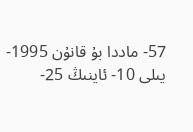57- ماددا بۇ قانۇن 1995- يىلى 10- ئاينىڭ 25-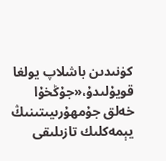كۈنىدىن باشلاپ يولغا قويۇلىدۇ،«جۇڭخۇا خەلق جۇمھۇرىيىتىنىڭ يېمەكلىك تازىلىقى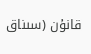قانۇن (سىناق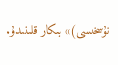نۇسخىسى)» بىكار قلىنىدۇ.